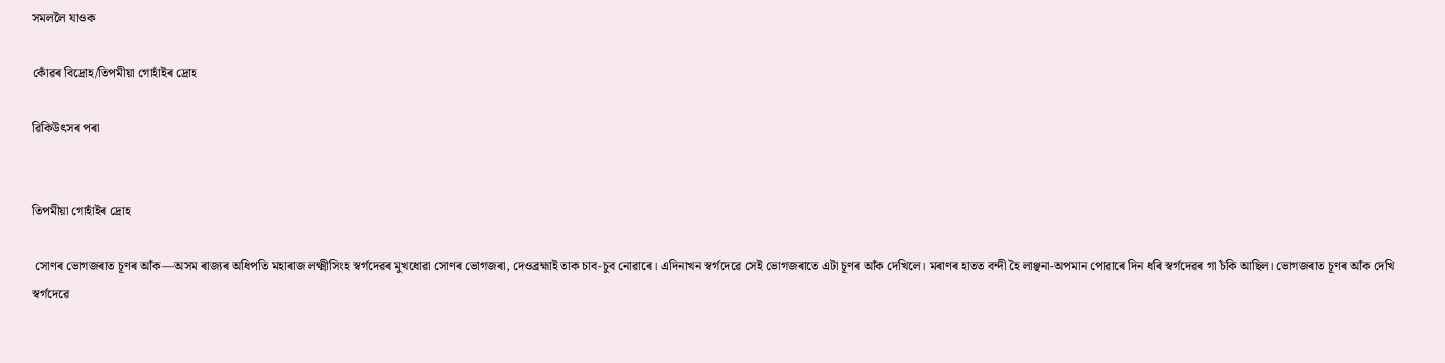সমললৈ যাওক

কোঁৱৰ বিদ্ৰোহ/তিপমীয়া গোহাঁইৰ দ্ৰোহ

ৱিকিউৎসৰ পৰা


তিপমীয়া গোহাঁইৰ দ্ৰোহ

 সোণৰ ভোগজৰাত চূণৰ আঁক—অসম ৰাজ্যৰ অধিপতি মহাৰাজ লক্ষ্মীসিংহ স্বৰ্গদেৱৰ মুখধোৱা সোণৰ ভোগজৰা, দেওব্রহ্মাই তাক চাব-চুব নোৱাৰে। এদিনাখন স্বৰ্গদেৱে সেই ভোগজৰাতে এটা চূণৰ আঁক দেখিলে। মৰাণৰ হাতত বন্দী হৈ লাঞ্ছনা-অপমান পোৱাৰে দিন ধৰি স্বৰ্গদেৱৰ গা চঁকি আছিল। ভোগজৰাত চূণৰ আঁক দেখি স্বৰ্গদেৱে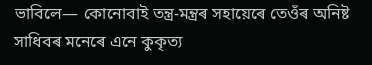ভাবিলে— কোনোবাই তন্ত্ৰ-মন্ত্ৰৰ সহায়েৰে তেওঁৰ অনিষ্ট সাধিবৰ মনেৰে এনে কুকৃত্য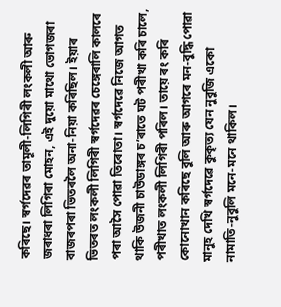কৰিছে। স্বৰ্গদেৱৰ তামূলী-লিগিৰী লংকলী আৰু জৰাধৰা লিগিৰা মোহন, এই দুয়ো মাথো ভোগজৰা বাজৰপৰা ভিতৰলৈ অনা-নিয়া কৰিছিল। ইয়াৰ ভিতৰত লংকলী লিগিৰী স্বৰ্গদেৱৰ চেঙ্গেৰালি কালৰে পৰা আসৈ পোৱা তিৰোতা। স্বৰ্গদেৱে নিজে আগত থাকি উজনী চাউডাঙ্গৰ চ’ৰাতে ঘট পৰীখা কৰি চালে, পৰীখাত লংকলী লিগিৰী পৰিল। তায়ে ৰং কৰি কোনোখান কৰিছে বুলি আৰু আগৰে মন-বুদ্ধি পোৱা মানুহ দেখি স্বৰ্গদেৱে কুকৃত্য যেন নুবুজি একো নামাতি-নুবুলি মনে-মনে থাকিল।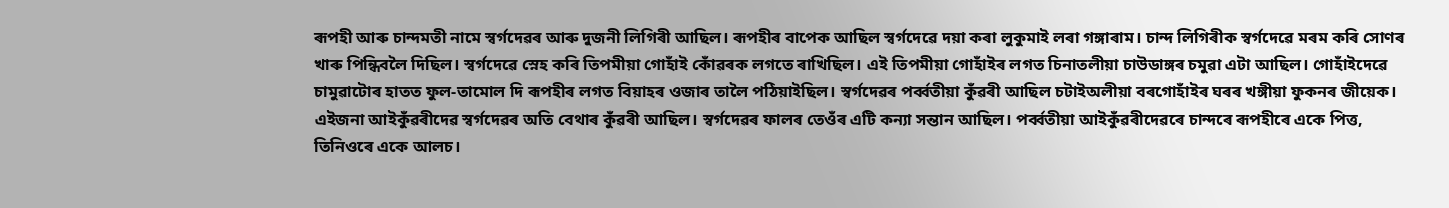ৰূপহী আৰু চান্দমতী নামে স্বৰ্গদেৱৰ আৰু দুজনী লিগিৰী আছিল। ৰূপহীৰ বাপেক আছিল স্বৰ্গদেৱে দয়া কৰা লুকুমাই লৰা গঙ্গাৰাম। চান্দ লিগিৰীক স্বৰ্গদেৱে মৰম কৰি সোণৰ খাৰু পিন্ধিবলৈ দিছিল। স্বৰ্গদেৱে স্নেহ কৰি তিপমীয়া গোহাঁই কোঁৱৰক লগতে ৰাখিছিল। এই তিপমীয়া গোহাঁইৰ লগত চিনাতলীয়া চাউডাঙ্গৰ চমুৱা এটা আছিল। গোহাঁইদেৱে চামুৱাটোৰ হাতত ফুল-তামোল দি ৰূপহীৰ লগত বিয়াহৰ ওজাৰ তালৈ পঠিয়াইছিল। স্বৰ্গদেৱৰ পৰ্ব্বতীয়া কুঁৱৰী আছিল চটাইঅলীয়া বৰগোহাঁইৰ ঘৰৰ খঙ্গীয়া ফুকনৰ জীয়েক। এইজনা আইকুঁৱৰীদেৱ স্বৰ্গদেৱৰ অতি বেথাৰ কুঁৱৰী আছিল। স্বৰ্গদেৱৰ ফালৰ তেওঁৰ এটি কন্যা সন্তান আছিল। পৰ্ব্বতীয়া আইকুঁৱৰীদেৱৰে চান্দৰে ৰূপহীৰে একে পিত্ত, তিনিওৰে একে আলচ।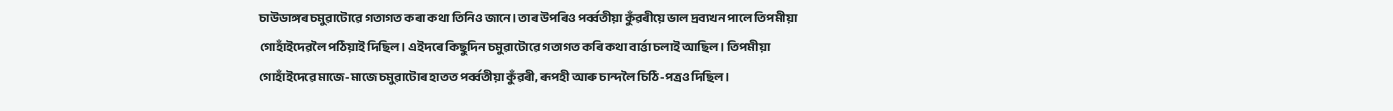চাউডাঙ্গৰ চমুৱাটোৱে গতাগত কৰা কথা তিনিও জানে। তাৰ উপৰিও পৰ্ব্বতীয়া কুঁৱৰীয়ে ভাল দ্ৰব্যখন পালে তিপমীয়া গোহাঁইদেৱলৈ পঠিয়াই দিছিল। এইদৰে কিছুদিন চমুৱাটোৱে গতাগত কৰি কথা বাৰ্ত্তা চলাই আছিল। তিপমীয়া গোহাঁইদেৱে মাজে-মাজে চমুৱাটোৰ হাতত পৰ্ব্বতীয়া কুঁৱৰী, ৰূপহী আৰু চান্দলৈ চিঠি-পত্ৰও দিছিল।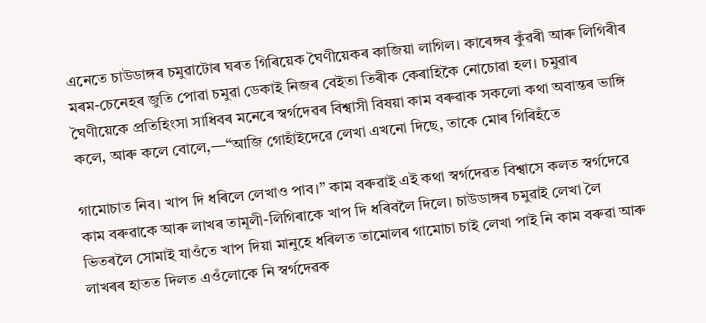এনেতে চাউডাঙ্গৰ চমুৱাটোৰ ঘৰত গিৰিয়েক ঘৈণীয়েকৰ কাজিয়া লাগিল। কাৰেঙ্গৰ কুঁৱৰী আৰু লিগিৰীৰ মৰম-চেনেহৰ জুতি পোৱা চমুৱা ডেকাই নিজৰ বেইতা তিৰীক কেৰাহিকৈ নোচোৱা হল। চমুৱাৰ ঘৈণীয়েকে প্ৰতিহিংসা সাধিবৰ মনেৰে স্বৰ্গদেৱৰ বিশ্বাসী বিষয়া কাম বৰুৱাক সকলো কথা অবান্তৰ ভাঙ্গি কলে, আৰু কলে বোলে,—“আজি গোহাঁইদেৱে লেখা এখনো দিছে, তাকে মোৰ গিৰিহঁতে

গামোচাত নিব। খাপ দি ধৰিলে লেখাও পাব।” কাম বৰুৱাই এই কথা স্বৰ্গদেৱত বিশ্বাসে কলত স্বৰ্গদেৱে কাম বৰুৱাকে আৰু লাখৰ তামূলী-লিগিৰাকে খাপ দি ধৰিবলৈ দিলে। চাউডাঙ্গৰ চমুৱাই লেখা লৈ ভিতৰলৈ সোমাই যাওঁতে খাপ দিয়া মানুহে ধৰিলত তামোলৰ গামোচা চাই লেখা পাই নি কাম বৰুৱা আৰু লাখৰৰ হাতত দিলত এওঁলোকে নি স্বৰ্গদেৱক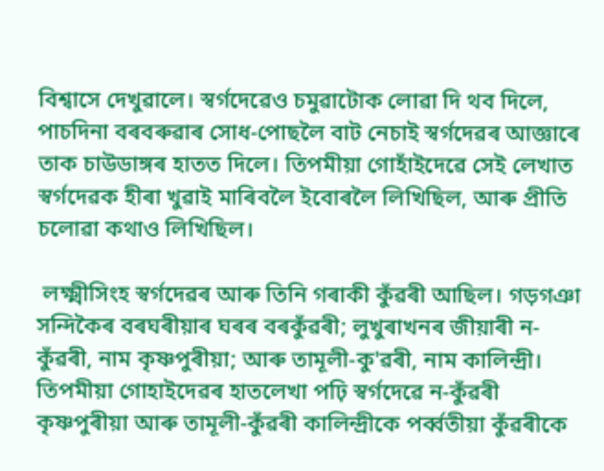বিশ্বাসে দেখুৱালে। স্বৰ্গদেৱেও চমুৱাটোক লোৱা দি থব দিলে, পাচদিনা বৰবৰুৱাৰ সোধ-পোছলৈ বাট নেচাই স্বৰ্গদেৱৰ আজ্ঞাৰে তাক চাউডাঙ্গৰ হাতত দিলে। তিপমীয়া গোহাঁইদেৱে সেই লেখাত স্বৰ্গদেৱক হীৰা খুৱাই মাৰিবলৈ ইবোৰলৈ লিখিছিল, আৰু প্ৰীতি চলোৱা কথাও লিখিছিল।

 লক্ষ্মীসিংহ স্বৰ্গদেৱৰ আৰু তিনি গৰাকী কুঁৱৰী আছিল। গড়গঞা সন্দিকৈৰ বৰঘৰীয়াৰ ঘৰৰ বৰকুঁৱৰী; লুখুৰাখনৰ জীয়াৰী ন-কুঁৱৰী, নাম কৃষ্ণপুৰীয়া; আৰু তামূলী-কু'ৱৰী, নাম কালিন্দ্ৰী। তিপমীয়া গোহাইদেৱৰ হাতলেখা পঢ়ি স্বৰ্গদেৱে ন-কুঁৱৰী কৃষ্ণপুৰীয়া আৰু তামূলী-কুঁৱৰী কালিন্দ্ৰীকে পৰ্ব্বতীয়া কুঁৱৰীকে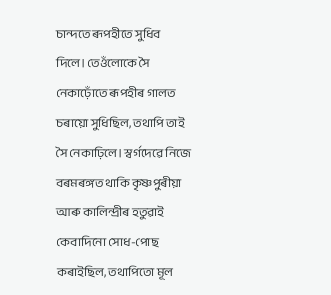চান্দতে ৰূপহীতে সুধিব দিলে। তেওঁলোকে সৈ নেকাঢ়োঁতে ৰূপহীৰ গালত চৰায়ো সুধিছিল, তথাপি তাই সৈ নেকাঢ়িলে। স্বৰ্গদেৱে নিজে বৰমৰঙ্গত থাকি কৃষ্ণপুৰীয়া আৰু কালিন্দ্ৰীৰ হতুৱাই কেবাদিনো সোধ-পোছ কৰাইছিল, তথাপিতো মূল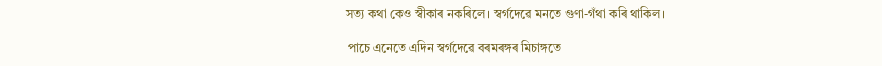সত্য কথা কেও স্বীকাৰ নকৰিলে। স্বৰ্গদেৱে মনতে গুণা-গঁথা কৰি থাকিল।

 পাচে এনেতে এদিন স্বৰ্গদেৱে বৰমৰঙ্গৰ মিচাঙ্গতে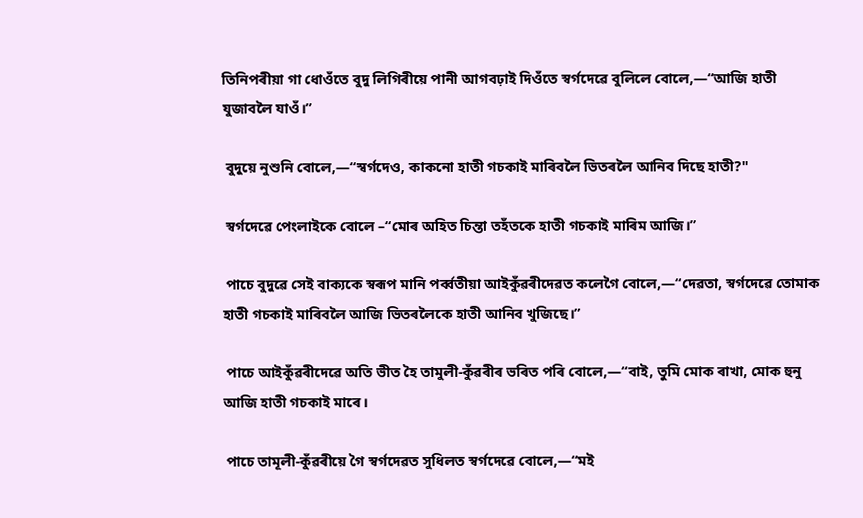তিনিপৰীয়া গা ধোওঁতে বুদু লিগিৰীয়ে পানী আগবঢ়াই দিওঁতে স্বৰ্গদেৱে বুলিলে বোলে,—“আজি হাতী যুজাবলৈ যাওঁ।”

 বুদুয়ে নুশুনি বোলে,—“স্বৰ্গদেও, কাকনো হাতী গচকাই মাৰিবলৈ ভিতৰলৈ আনিব দিছে হাতী?"

 স্বৰ্গদেৱে পেংলাইকে বোলে –“মোৰ অহিত চিন্তা তহঁতকে হাতী গচকাই মাৰিম আজি।”

 পাচে বুদুৱে সেই বাক্যকে স্বৰূপ মানি পৰ্ব্বতীয়া আইকুঁৱৰীদেৱত কলেগৈ বোলে,—“দেৱতা, স্বৰ্গদেৱে তোমাক হাতী গচকাই মাৰিবলৈ আজি ভিতৰলৈকে হাতী আনিব খুজিছে।”

 পাচে আইকুঁৱৰীদেৱে অতি ভীত হৈ তামুলী-কুঁৱৰীৰ ভৰিত পৰি বোলে,—“বাই, তুমি মোক ৰাখা, মোক হুনু আজি হাতী গচকাই মাৰে।

 পাচে তামূলী-কুঁৱৰীয়ে গৈ স্বৰ্গদেৱত সুধিলত স্বৰ্গদেৱে বোলে,—“মই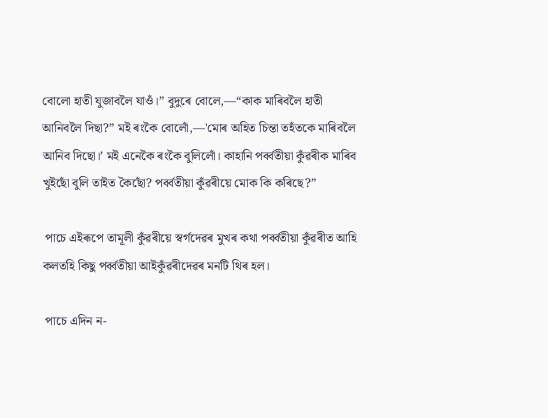বোলো হাতী যুজাবলৈ যাওঁ।” বুদুৰে বোলে,—“কাক মাৰিবলৈ হাতী আনিবলৈ দিছা?” মই ৰংকৈ বোলোঁ,—'মোৰ অহিত চিন্তা তহঁতকে মাৰিবলৈ আনিব দিছো।’ মই এনেকৈ ৰংকৈ বুলিলোঁ। কাহানি পৰ্ব্বতীয়া কুঁৱৰীক মাৰিব খুইছোঁ বুলি তাইত কৈছোঁ? পৰ্ব্বতীয়া কুঁৱৰীয়ে মোক কি কৰিছে?”

 পাচে এইৰূপে তামূলী কুঁৱৰীয়ে স্বৰ্গদেৱৰ মুখৰ কথা পৰ্ব্বতীয়া কুঁৱৰীত আহি কলতহি কিছু পৰ্ব্বতীয়া আইকুঁৱৰীদেৱৰ মনটি থিৰ হল।

 পাচে এদিন ন-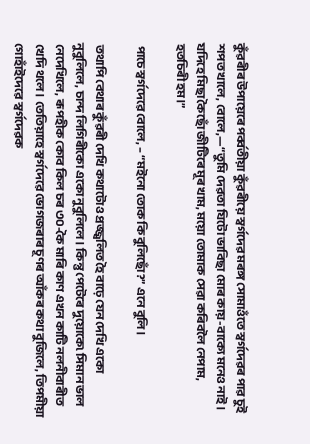কুঁৱৰীৰ উপায়েৰে পৰ্ব্বতীয়া কুঁৱৰীয়ে স্বৰ্গদেৱ মৰঙ্গ সোমাওঁতে স্বৰ্গদেৱৰ পাৱ চুই শপত খালে, বোলে,—“তুমি দেৱতা যিটো ভাবিছা মোৰ কায়-বাক্যে মনেও নাই। যদিহে মিছা কৈছোঁ জীটিৰে মূৰ খাম, ময়ো তোমাক সেৱা কৰিবলৈ নেপাম, হতচিৰী হম।”

 পাচে স্বৰ্গদেৱে বোলে, – “মইনো তোক কি বুলিছোঁ?” এনে বুলি।

 তথাপি বেথাৰ কুঁৱৰী দেখি কথাটোও প্ৰজ্জ্বলিত হৈ বাঢ়ে যেন দেখি একো নুবুলিলে, চান্দ লিগিৰীকো একো নুবুলিলে। কিন্তু পেটেৰে দুয়োকে৷ সিমান ভাল নেদেখিলে, ৰূপহীক কোব কিল চৰ ৩০-কৈ মাৰি কাণ এখন কাটি নলনীবাৰীত খেদি থলে। তেতিয়াহে স্বৰ্গদেৱে ভোগজৰাৰ চূণৰ আঁকৰ কথা বুজিলে, তিপমীয়া গোহাঁইদেৱে স্বৰ্গদেৱক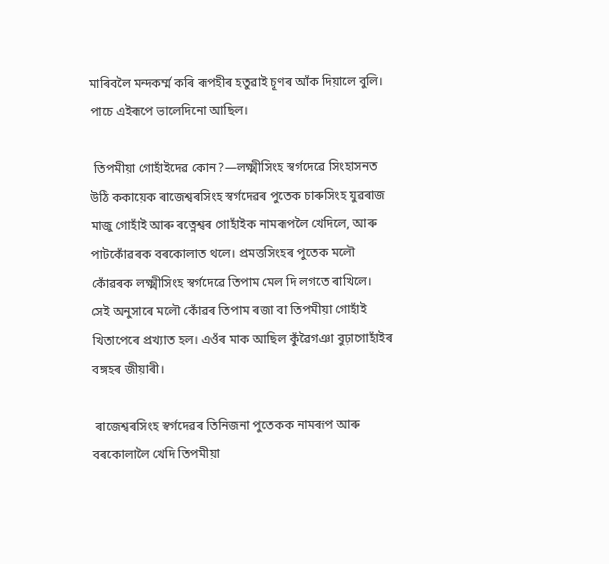মাৰিবলৈ মন্দকৰ্ম্ম কৰি ৰূপহীৰ হতুৱাই চূণৰ আঁক দিয়ালে বুলি। পাচে এইৰূপে ভালেদিনো আছিল।

 তিপমীয়া গোহাঁইদেৱ কোন?—লক্ষ্মীসিংহ স্বৰ্গদেৱে সিংহাসনত উঠি ককায়েক ৰাজেশ্বৰসিংহ স্বৰ্গদেৱৰ পুতেক চাৰুসিংহ যুৱৰাজ মাজু গোহাঁই আৰু ৰত্নেশ্বৰ গোহাঁইক নামৰূপলৈ খেদিলে, আৰু পাটকোঁৱৰক বৰকোলাত থলে। প্ৰমত্তসিংহৰ পুতেক মলৌ কোঁৱৰক লক্ষ্মীসিংহ স্বৰ্গদেৱে তিপাম মেল দি লগতে ৰাখিলে। সেই অনুসাৰে মলৌ কোঁৱৰ তিপাম ৰজা বা তিপমীয়া গোহাঁই খিতাপেৰে প্ৰখ্যাত হল। এওঁৰ মাক আছিল কুঁৱৈগঞা বুঢ়াগোহাঁইৰ বঙ্গহৰ জীয়াৰী।

 ৰাজেশ্বৰসিংহ স্বৰ্গদেৱৰ তিনিজনা পুতেকক নামৰূপ আৰু বৰকোলালৈ খেদি তিপমীয়া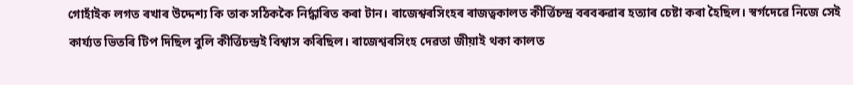গোহাঁইক লগত ৰখাৰ উদ্দেশ্য কি তাক সঠিককৈ নিৰ্দ্ধাৰিত কৰা টান। ৰাজেশ্বৰসিংহৰ ৰাজত্বকালত কীৰ্ত্তিচন্দ্ৰ বৰবৰুৱাৰ হত্যাৰ চেষ্টা কৰা হৈছিল। স্বৰ্গদেৱে নিজে সেই কাৰ্য্যত ভিতৰি টিপ দিছিল বুলি কীৰ্ত্তিচন্দ্ৰই বিশ্বাস কৰিছিল। ৰাজেশ্বৰসিংহ দেৱতা জীয়াই থকা কালত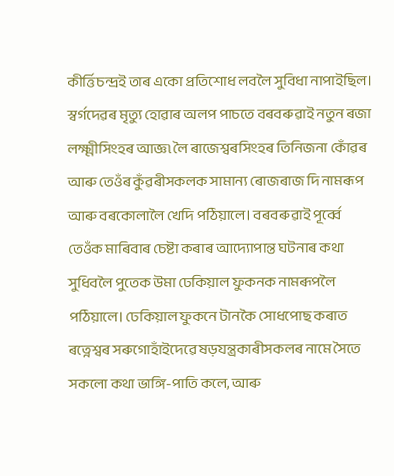কীৰ্ত্তিচন্দ্ৰই তাৰ একো প্ৰতিশোধ লবলৈ সুবিধা নাপাইছিল। স্বৰ্গদেৱৰ মৃত্যু হোৱাৰ অলপ পাচতে বৰবৰুৱাই নতুন ৰজা লক্ষ্মীসিংহৰ আজ্ঞ৷ লৈ ৰাজেশ্বৰসিংহৰ তিনিজনা কোঁৱৰ আৰু তেওঁৰ কুঁৱৰীসকলক সামান্য ৰোজৰাজ দি নামৰূপ আৰু বৰকোলালৈ খেদি পঠিয়ালে। বৰবৰুৱাই পূৰ্ব্বে তেওঁক মাৰিবাৰ চেষ্টা কৰাৰ আদ্যোপান্ত ঘটনাৰ কথা সুধিবলৈ পুতেক উমা ঢেকিয়াল ফুকনক নামৰূপলৈ পঠিয়ালে। ঢেকিয়াল ফুকনে টানকৈ সোধপোছ কৰাত ৰত্নেশ্বৰ সৰুগোহাঁইদেৱে ষড়যন্ত্ৰকাৰীসকলৰ নামে সৈতে সকলো কথা ভাঙ্গি-পাতি কলে, আৰু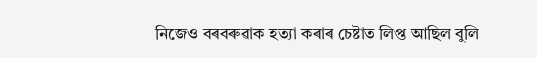নিজেও বৰবৰুৱাক হত্যা কৰাৰ চেষ্টাত লিপ্ত আছিল বুলি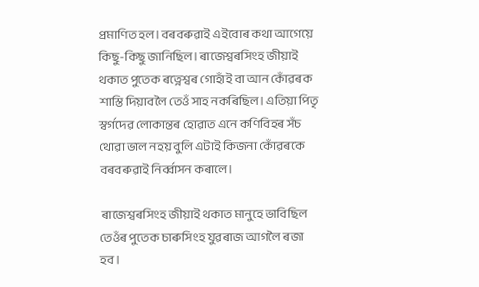প্ৰমাণিত হল। বৰবৰুৱাই এইবোৰ কথা আগেয়ে কিছু-কিছু জানিছিল। ৰাজেশ্বৰসিংহ জীয়াই থকাত পুতেক ৰত্নেশ্বৰ গোহাঁই বা আন কোঁৱৰক শাস্তি দিয়াবলৈ তেওঁ সাহ নকৰিছিল। এতিয়া পিতৃ স্বৰ্গদেৱ লোকান্তৰ হোৱাত এনে কণিবিহৰ সঁচ থোৱা ভাল নহয় বুলি এটাই কিজনা কোঁৱৰকে বৰবৰুৱাই নিৰ্ব্বাসন কৰালে।

 ৰাজেশ্বৰসিংহ জীয়াই থকাত মানুহে ভাবিছিল তেওঁৰ পুতেক চাৰুসিংহ যুৱৰাজ আগলৈ ৰজা হব।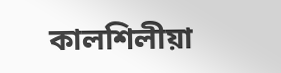কালশিলীয়া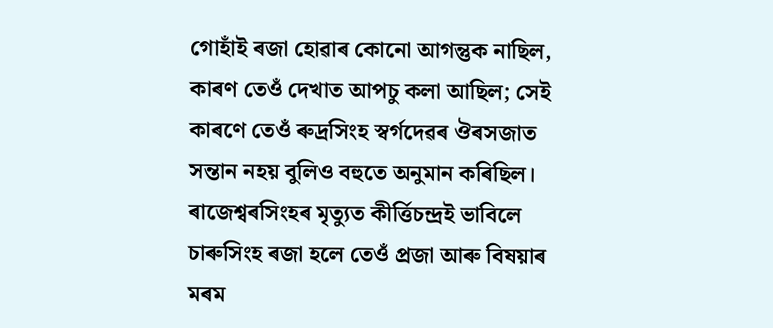গোহাঁই ৰজা হোৱাৰ কোনো আগন্তুক নাছিল, কাৰণ তেওঁ দেখাত আপচু কলা আছিল; সেই কাৰণে তেওঁ ৰুদ্ৰসিংহ স্বৰ্গদেৱৰ ঔৰসজাত সন্তান নহয় বুলিও বহুতে অনুমান কৰিছিল। ৰাজেশ্বৰসিংহৰ মৃত্যুত কীৰ্ত্তিচন্দ্ৰই ভাবিলে চাৰুসিংহ ৰজা হলে তেওঁ প্ৰজা আৰু বিষয়াৰ মৰম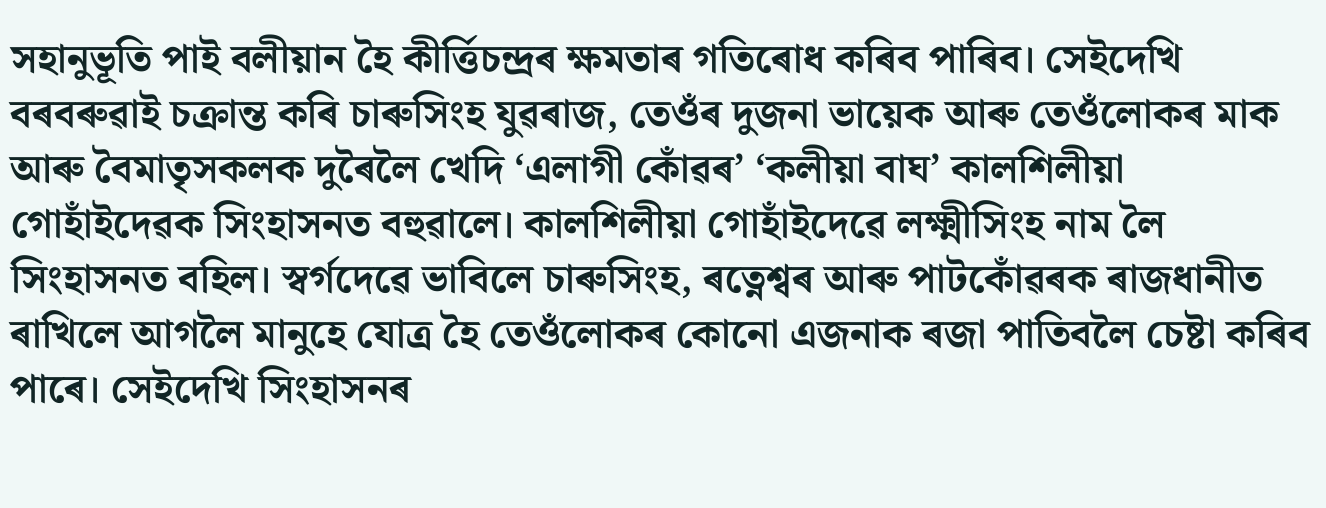সহানুভূতি পাই বলীয়ান হৈ কীৰ্ত্তিচন্দ্ৰৰ ক্ষমতাৰ গতিৰোধ কৰিব পাৰিব। সেইদেখি বৰবৰুৱাই চক্ৰান্ত কৰি চাৰুসিংহ যুৱৰাজ, তেওঁৰ দুজনা ভায়েক আৰু তেওঁলোকৰ মাক আৰু বৈমাতৃসকলক দুৰৈলৈ খেদি ‘এলাগী কোঁৱৰ’ ‘কলীয়া বাঘ’ কালশিলীয়া গোহাঁইদেৱক সিংহাসনত বহুৱালে। কালশিলীয়া গোহাঁইদেৱে লক্ষ্মীসিংহ নাম লৈ সিংহাসনত বহিল। স্বৰ্গদেৱে ভাবিলে চাৰুসিংহ, ৰত্নেশ্বৰ আৰু পাটকোঁৱৰক ৰাজধানীত ৰাখিলে আগলৈ মানুহে যোত্ৰ হৈ তেওঁলোকৰ কোনো এজনাক ৰজা পাতিবলৈ চেষ্টা কৰিব পাৰে। সেইদেখি সিংহাসনৰ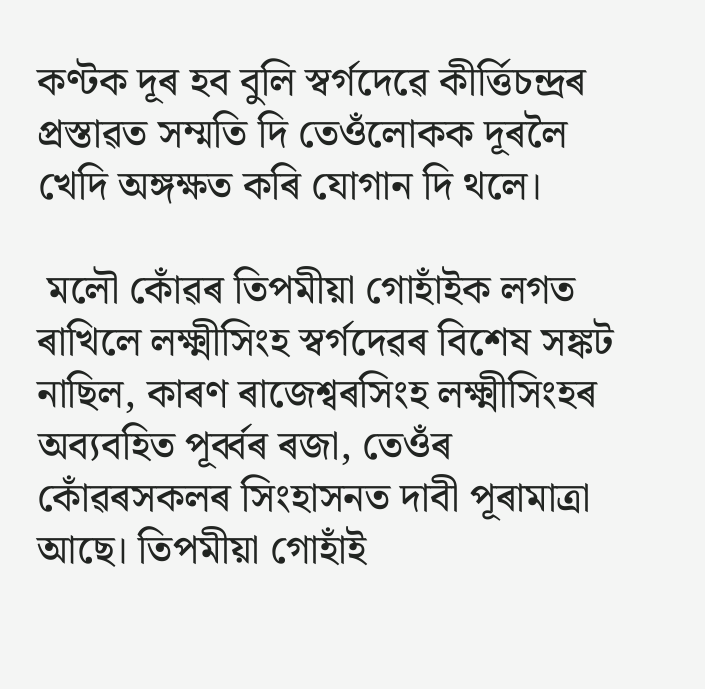কণ্টক দূৰ হব বুলি স্বৰ্গদেৱে কীৰ্ত্তিচন্দ্ৰৰ প্ৰস্তাৱত সম্মতি দি তেওঁলোকক দূৰলৈ খেদি অঙ্গক্ষত কৰি যোগান দি থলে।

 মলৌ কোঁৱৰ তিপমীয়া গোহাঁইক লগত ৰাখিলে লক্ষ্মীসিংহ স্বৰ্গদেৱৰ বিশেষ সঙ্কট নাছিল, কাৰণ ৰাজেশ্বৰসিংহ লক্ষ্মীসিংহৰ অব্যবহিত পূৰ্ব্বৰ ৰজা, তেওঁৰ কোঁৱৰসকলৰ সিংহাসনত দাবী পূৰামাত্ৰা আছে। তিপমীয়া গোহাঁই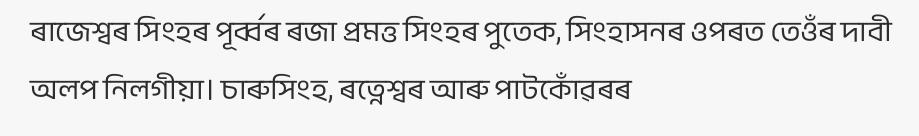ৰাজেশ্বৰ সিংহৰ পূৰ্ব্বৰ ৰজা প্ৰমত্ত সিংহৰ পুতেক, সিংহাসনৰ ওপৰত তেওঁৰ দাবী অলপ নিলগীয়া। চাৰুসিংহ, ৰত্নেশ্বৰ আৰু পাটকোঁৱৰৰ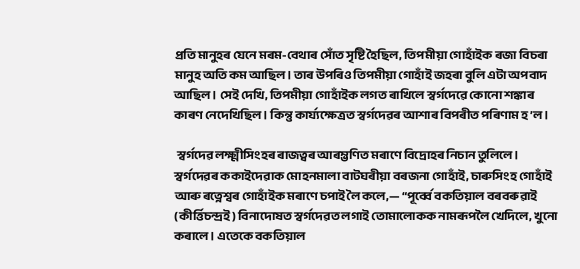প্ৰতি মানুহৰ যেনে মৰম-বেথাৰ সোঁত সৃষ্টি হৈছিল, তিপমীয়া গোহাঁইক ৰজা বিচৰা মানুহ অতি কম আছিল। তাৰ উপৰিও তিপমীয়া গোহাঁই জহৰা বুলি এটা অপবাদ আছিল। সেই দেখি, তিপমীয়া গোহাঁইক লগত ৰাখিলে স্বৰ্গদেৱে কোনো শঙ্কাৰ কাৰণ নেদেখিছিল। কিন্তু কাৰ্য্যক্ষেত্ৰত স্বৰ্গদেৱৰ আশাৰ বিপৰীত পৰিণাম হ’ল।

 স্বৰ্গদেৱ লক্ষ্মীসিংহৰ ৰাজত্বৰ আৰম্ভণিত মৰাণে বিদ্ৰোহৰ নিচান তুলিলে। স্বৰ্গদেৱৰ ককাইদেৱাক মোহনমালা বাটঘৰীয়া বৰজনা গোহাঁই, চাৰুসিংহ গোহাঁই আৰু ৰত্নেশ্বৰ গোহাঁইক মৰাণে চপাই লৈ কলে,— “পূৰ্ব্বে বকতিয়াল বৰবৰুৱাই (কীৰ্ত্তিচন্দ্ৰই) বিনাদোষত স্বৰ্গদেৱত লগাই তোমালোকক নামৰূপলৈ খেদিলে, খুনো কৰালে। এতেকে বকতিয়াল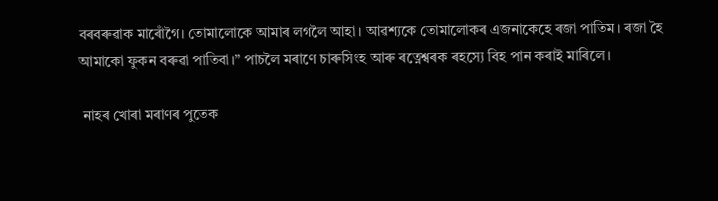বৰবৰুৱাক মাৰোঁগৈ। তোমালোকে আমাৰ লগলৈ আহা। আৱশ্যকে তোমালোকৰ এজনাকেহে ৰজা পাতিম। ৰজা হৈ আমাকো ফুকন বৰুৱা পাতিবা।” পাচলৈ মৰাণে চাৰুসিংহ আৰু ৰত্নেশ্বৰক ৰহস্যে বিহ পান কৰাই মাৰিলে।

 নাহৰ খোৰা মৰাণৰ পুতেক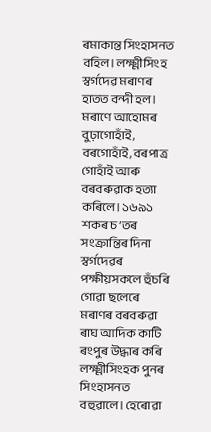ৰমাকান্ত সিংহাসনত বহিল। লক্ষ্মীসিংহ স্বৰ্গদেৱ মৰাণৰ হাতত বন্দী হল। মৰাণে আহোমৰ বুঢ়াগোহাঁই, বৰগোহাঁই, বৰপাত্ৰ গোহাঁই আৰু বৰবৰুৱাক হত্যা কৰিলে। ১৬৯১ শকৰ চ’তৰ সংক্ৰান্তিৰ দিনা স্বৰ্গদেৱৰ পক্ষীয়সকলে হুঁচৰি গোৱা ছলেৰে মৰাণৰ বৰবৰুৱা ৰাঘ আদিক কাটি ৰংপুৰ উদ্ধাৰ কৰি লক্ষ্মীসিংহক পুনৰ সিংহাসনত বহুৱালে। হেৰোৱা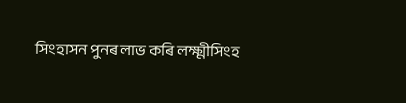সিংহাসন পুনৰ লাভ কৰি লক্ষ্মীসিংহ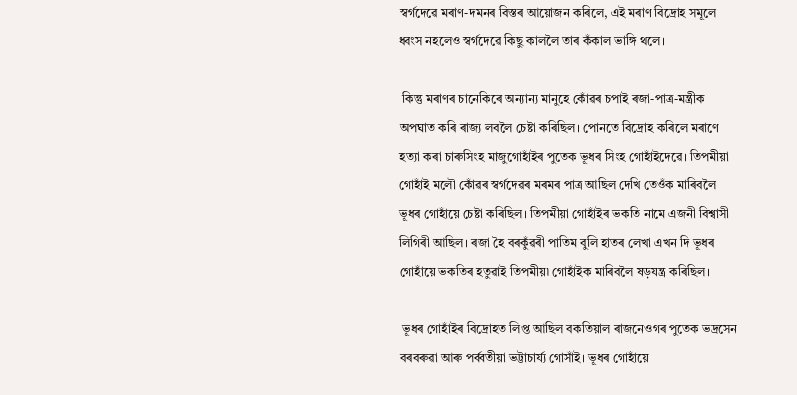স্বৰ্গদেৱে মৰাণ-দমনৰ বিস্তৰ আয়োজন কৰিলে, এই মৰাণ বিদ্ৰোহ সমূলে ধ্বংস নহলেও স্বৰ্গদেৱে কিছু কাললৈ তাৰ কঁকাল ভাঙ্গি থলে।

 কিন্তু মৰাণৰ চানেকিৰে অন্যান্য মানুহে কোঁৱৰ চপাই ৰজা-পাত্ৰ-মন্ত্ৰীক অপঘাত কৰি ৰাজ্য লবলৈ চেষ্টা কৰিছিল। পোনতে বিদ্ৰোহ কৰিলে মৰাণে হত্যা কৰা চাৰুসিংহ মাজুগোহাঁইৰ পুতেক ভূধৰ সিংহ গোহাঁইদেৱে। তিপমীয়া গোহাঁই মলৌ কোঁৱৰ স্বৰ্গদেৱৰ মৰমৰ পাত্ৰ আছিল দেখি তেওঁক মাৰিবলৈ ভূধৰ গোহাঁয়ে চেষ্টা কৰিছিল। তিপমীয়া গোহাঁইৰ ভকতি নামে এজনী বিশ্বাসী লিগিৰী আছিল। ৰজা হৈ বৰকুঁৱৰী পাতিম বুলি হাতৰ লেখা এখন দি ভূধৰ গোহাঁয়ে ভকতিৰ হতুৱাই তিপমীয়৷ গোহাঁইক মাৰিবলৈ ষড়যন্ত্ৰ কৰিছিল।

 ভূধৰ গোহাঁইৰ বিদ্ৰোহত লিপ্ত আছিল বকতিয়াল ৰাজনেওগৰ পুতেক ভদ্ৰসেন বৰবৰুৱা আৰু পৰ্ব্বতীয়া ভট্টাচাৰ্য্য গোসাঁই। ভূধৰ গোহাঁয়ে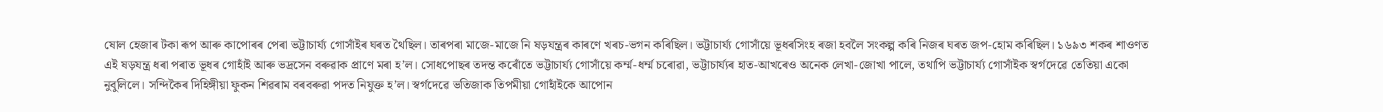ষোল হেজাৰ টকা ৰূপ আৰু কাপোৰৰ পেৰা ভট্টাচাৰ্য্য গোসাঁইৰ ঘৰত থৈছিল। তাৰপৰা মাজে-মাজে নি ষড়যন্ত্ৰৰ কাৰণে খৰচ-ভগন কৰিছিল। ভট্টাচাৰ্য্য গোসাঁয়ে ভূধৰসিংহ ৰজা হবলৈ সংকল্প কৰি নিজৰ ঘৰত জপ-হোম কৰিছিল। ১৬৯৩ শকৰ শাওণত এই ষড়যন্ত্ৰ ধৰা পৰাত ভূধৰ গোহাঁই আৰু ভদ্ৰসেন বৰুৱাক প্ৰাণে মৰা হ’ল। সোধপোছৰ তদন্ত কৰোঁতে ভট্টাচাৰ্য্য গোসাঁয়ে কৰ্ম্ম-ধৰ্ম্ম চৰোৱা, ভট্টাচাৰ্য্যৰ হাত-আখৰেও অনেক লেখা-জোখা পালে, তথাপি ভট্টাচাৰ্য্য গোসাঁইক স্বৰ্গদেৱে তেতিয়া একো নুবুলিলে। সন্দিকৈৰ দিহিঙ্গীয়া ফুকন শিৱৰাম বৰবৰুৱা পদত নিযুক্ত হ’ল। স্বৰ্গদেৱে ভতিজাক তিপমীয়া গোহাঁইকে আপোন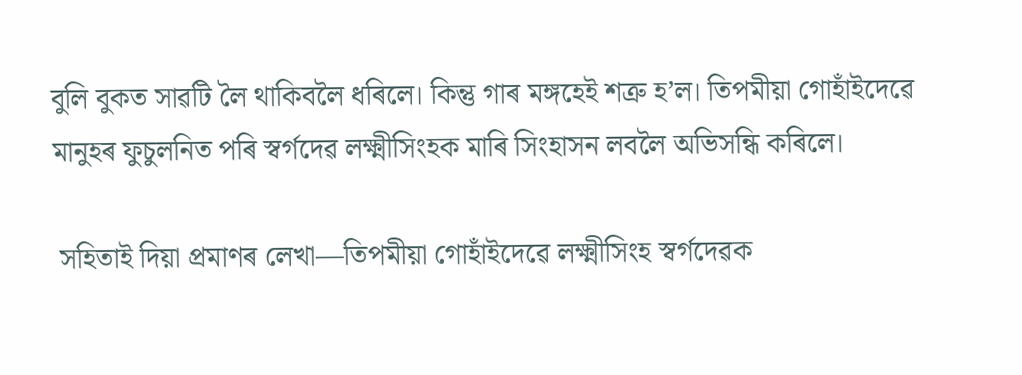বুলি বুকত সাৱটি লৈ থাকিবলৈ ধৰিলে। কিন্তু গাৰ মঙ্গহেই শত্ৰু হ’ল। তিপমীয়া গোহাঁইদেৱে মানুহৰ ফুচুলনিত পৰি স্বৰ্গদেৱ লক্ষ্মীসিংহক মাৰি সিংহাসন লবলৈ অভিসন্ধি কৰিলে।

 সহিতাই দিয়া প্ৰমাণৰ লেখা—তিপমীয়া গোহাঁইদেৱে লক্ষ্মীসিংহ স্বৰ্গদেৱক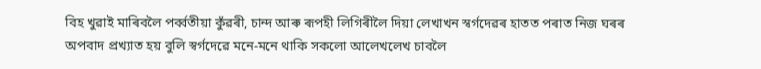বিহ খুৱাই মাৰিবলৈ পৰ্ব্বতীয়া কুঁৱৰী, চান্দ আৰু ৰূপহী লিগিৰীলৈ দিয়া লেখাখন স্বৰ্গদেৱৰ হাতত পৰাত নিজ ঘৰৰ অপবাদ প্ৰখ্যাত হয় বুলি স্বৰ্গদেৱে মনে-মনে থাকি সকলো আলেখলেখ চাবলৈ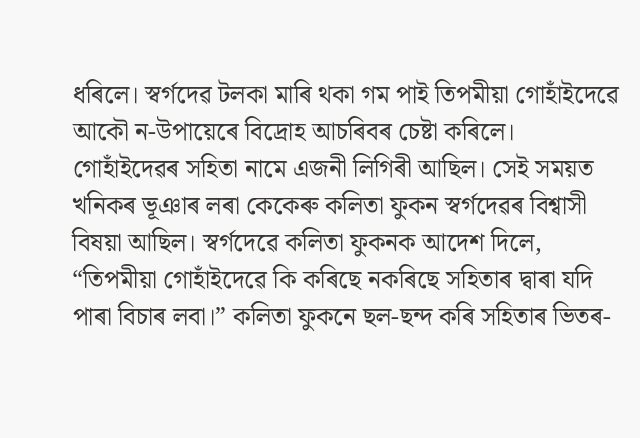ধৰিলে। স্বৰ্গদেৱ টলকা মাৰি থকা গম পাই তিপমীয়া গোহাঁইদেৱে আকৌ ন-উপায়েৰে বিদ্ৰোহ আচৰিবৰ চেষ্টা কৰিলে। গোহাঁইদেৱৰ সহিতা নামে এজনী লিগিৰী আছিল। সেই সময়ত খনিকৰ ভূঞাৰ লৰা কেকেৰু কলিতা ফুকন স্বৰ্গদেৱৰ বিশ্বাসী বিষয়া আছিল। স্বৰ্গদেৱে কলিতা ফুকনক আদেশ দিলে, “তিপমীয়া গোহাঁইদেৱে কি কৰিছে নকৰিছে সহিতাৰ দ্বাৰা যদি পাৰা বিচাৰ লবা।” কলিতা ফুকনে ছল-ছন্দ কৰি সহিতাৰ ভিতৰ-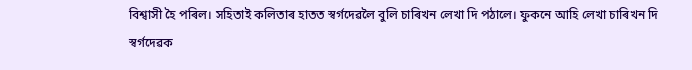বিশ্বাসী হৈ পৰিল। সহিতাই কলিতাৰ হাতত স্বৰ্গদেৱলৈ বুলি চাৰিখন লেখা দি পঠালে। ফুকনে আহি লেখা চাৰিখন দি স্বৰ্গদেৱক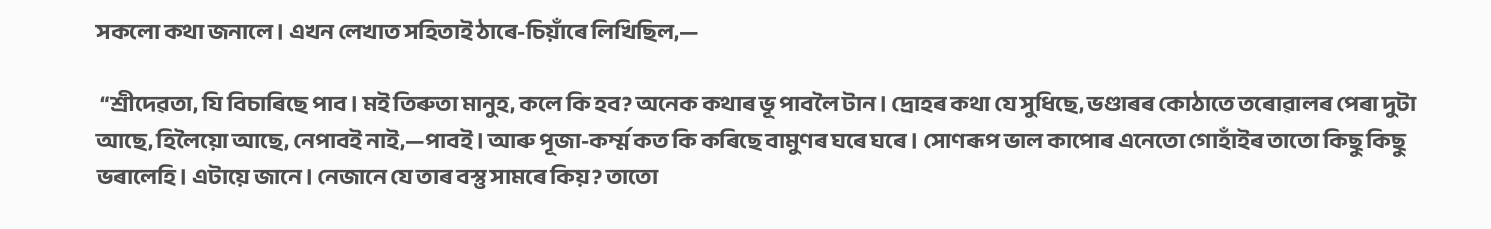সকলো কথা জনালে। এখন লেখাত সহিতাই ঠাৰে-চিয়াঁৰে লিখিছিল,—

 “শ্ৰীদেৱতা, যি বিচাৰিছে পাব। ম‍ই তিৰুতা মানুহ, কলে কি হব? অনেক কথাৰ ভূ পাবলৈ টান। দ্ৰোহৰ কথা যে সুধিছে, ভণ্ডাৰৰ কোঠাতে তৰোৱালৰ পেৰা দুটা আছে, হিলৈয়ো আছে, নেপাবই নাই,—পাবই। আৰু পূজা-কৰ্ম্ম কত কি কৰিছে বামুণৰ ঘৰে ঘৰে। সোণৰূপ ভাল কাপোৰ এনেতো গোহাঁইৰ তাতো কিছু কিছু ভৰালেহি। এটায়ে জানে। নেজানে যে তাৰ বস্তু সামৰে কিয়? তাতো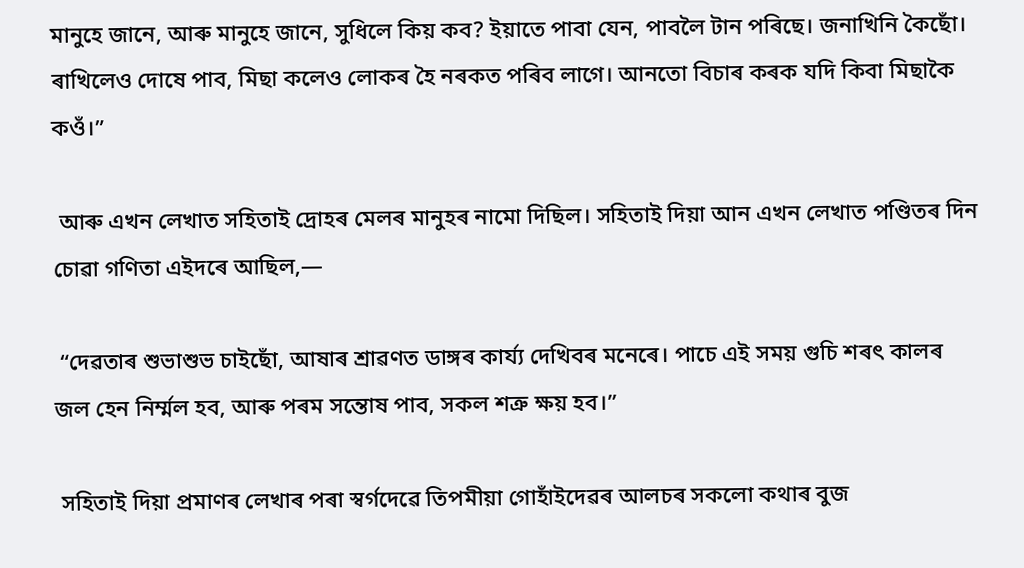মানুহে জানে, আৰু মানুহে জানে, সুধিলে কিয় কব? ইয়াতে পাবা যেন, পাবলৈ টান পৰিছে। জনাখিনি কৈছোঁ। ৰাখিলেও দোষে পাব, মিছা কলেও লোকৰ হৈ নৰকত পৰিব লাগে। আনতো বিচাৰ কৰক যদি কিবা মিছাকৈ কওঁ।”

 আৰু এখন লেখাত সহিতাই দ্ৰোহৰ মেলৰ মানুহৰ নামো দিছিল। সহিতাই দিয়া আন এখন লেখাত পণ্ডিতৰ দিন চোৱা গণিতা এইদৰে আছিল,—

 “দেৱতাৰ শুভাশুভ চাইছোঁ, আষাৰ শ্ৰাৱণত ডাঙ্গৰ কাৰ্য্য দেখিবৰ মনেৰে। পাচে এই সময় গুচি শৰৎ কালৰ জল হেন নিৰ্ম্মল হব, আৰু পৰম সন্তোষ পাব, সকল শত্ৰু ক্ষয় হব।”

 সহিতাই দিয়া প্ৰমাণৰ লেখাৰ পৰা স্বৰ্গদেৱে তিপমীয়া গোহাঁইদেৱৰ আলচৰ সকলো কথাৰ বুজ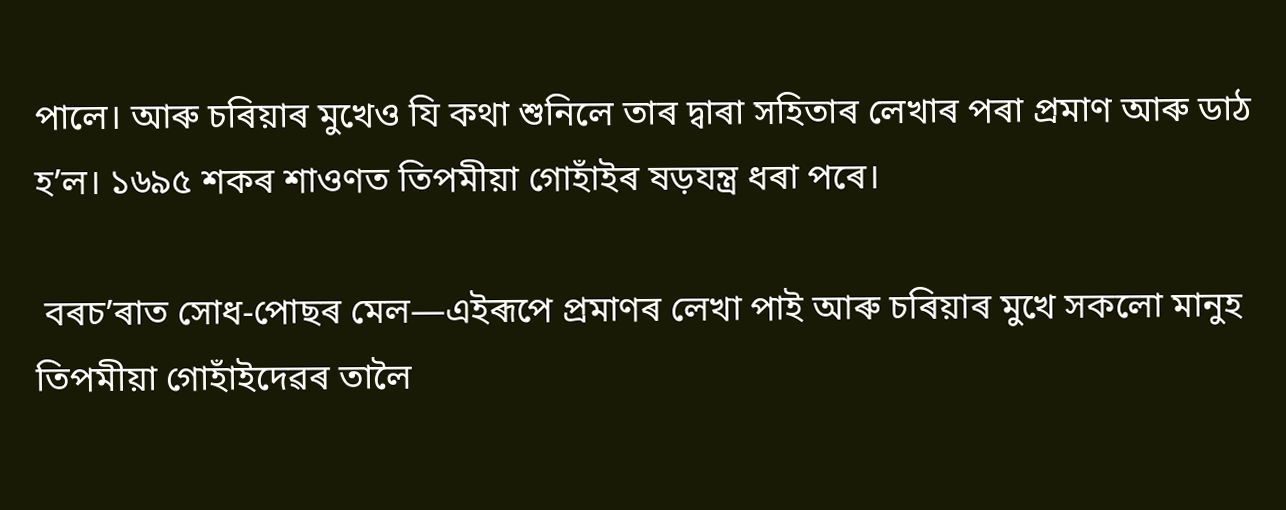পালে। আৰু চৰিয়াৰ মুখেও যি কথা শুনিলে তাৰ দ্বাৰা সহিতাৰ লেখাৰ পৰা প্ৰমাণ আৰু ডাঠ হ’ল। ১৬৯৫ শকৰ শাওণত তিপমীয়া গোহাঁইৰ ষড়যন্ত্ৰ ধৰা পৰে।

 বৰচ’ৰাত সোধ-পোছৰ মেল—এইৰূপে প্ৰমাণৰ লেখা পাই আৰু চৰিয়াৰ মুখে সকলো মানুহ তিপমীয়া গোহাঁইদেৱৰ তালৈ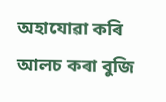অহাযোৱা কৰি আলচ কৰা বুজি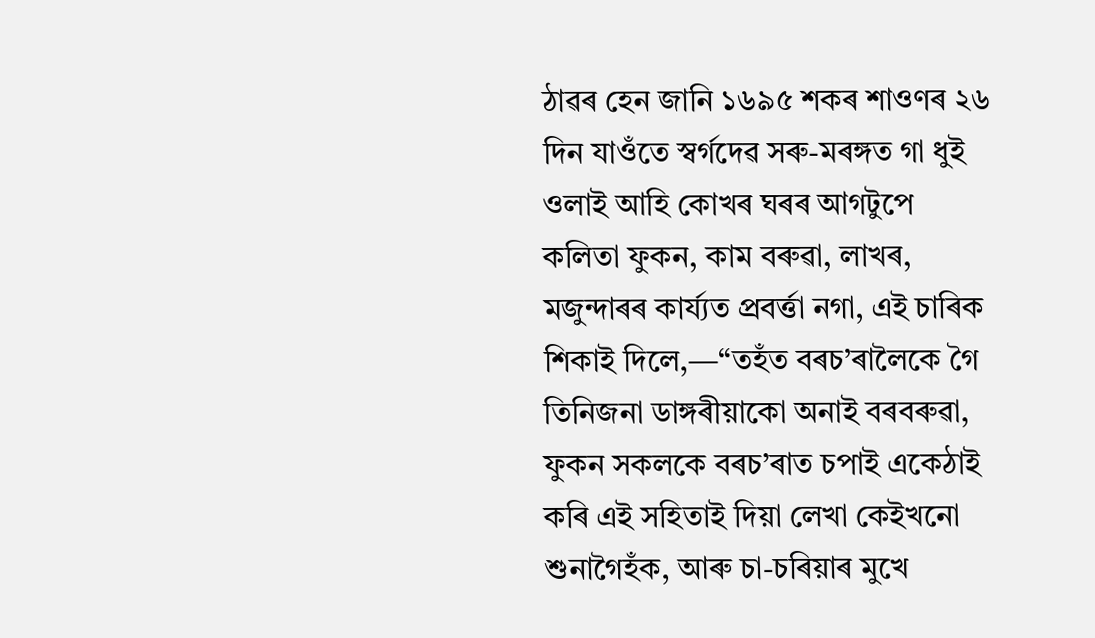ঠাৱৰ হেন জানি ১৬৯৫ শকৰ শাওণৰ ২৬ দিন যাওঁতে স্বৰ্গদেৱ সৰু-মৰঙ্গত গা ধুই ওলাই আহি কোখৰ ঘৰৰ আগটুপে কলিতা ফুকন, কাম বৰুৱা, লাখৰ, মজুন্দাৰৰ কাৰ্য্যত প্ৰবৰ্ত্তা নগা, এই চাৰিক শিকাই দিলে,—“তহঁত বৰচ’ৰালৈকে গৈ তিনিজনা ডাঙ্গৰীয়াকো অনাই বৰবৰুৱা, ফুকন সকলকে বৰচ’ৰাত চপাই একেঠাই কৰি এই সহিতাই দিয়া লেখা কেইখনো শুনাগৈহঁক, আৰু চা-চৰিয়াৰ মুখে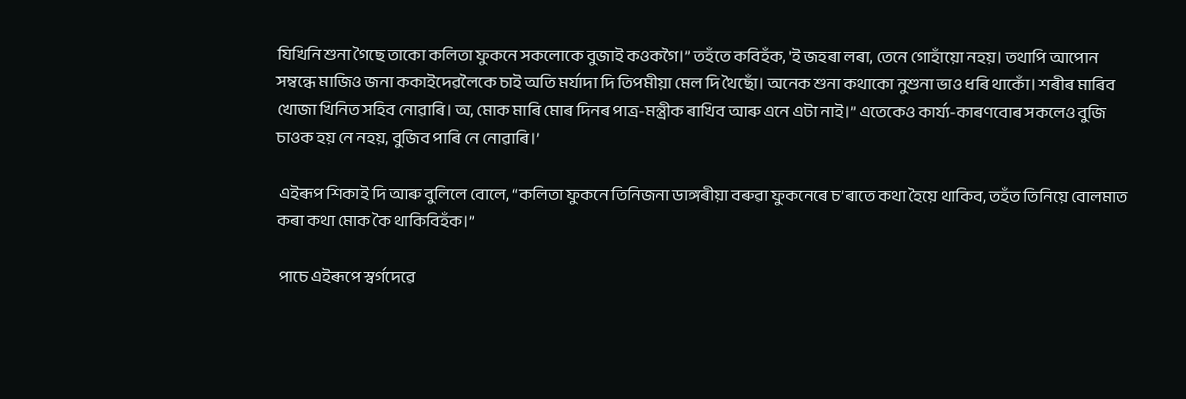যিখিনি শুনা গৈছে তাকো কলিতা ফুকনে সকলোকে বুজাই কওকগৈ।” তহঁতে কবিহঁক, 'ই জহৰা লৰা, তেনে গোহাঁয়ো নহয়। তথাপি আপোন সম্বন্ধে মাজিও জনা ককাইদেৱলৈকে চাই অতি মৰ্যাদা দি তিপমীয়া মেল দি থৈছোঁ। অনেক শুনা কথাকো নুশুনা ভাও ধৰি থাকোঁ। শৰীৰ মাৰিব খোজা খিনিত সহিব নোৱাৰি। অ, মোক মাৰি মোৰ দিনৰ পাত্ৰ-মন্ত্ৰীক ৰাখিব আৰু এনে এটা নাই।” এতেকেও কাৰ্য্য-কাৰণবোৰ সকলেও বুজি চাওক হয় নে নহয়, বুজিব পাৰি নে নোৱাৰি।’

 এইৰূপ শিকাই দি আৰু বুলিলে বোলে, “কলিতা ফুকনে তিনিজনা ডাঙ্গৰীয়া বৰুৱা ফুকনেৰে চ’ৰাতে কথা হৈয়ে থাকিব, তহঁত তিনিয়ে বোলমাত কৰা কথা মোক কৈ থাকিবিহঁক।”

 পাচে এইৰূপে স্বৰ্গদেৱে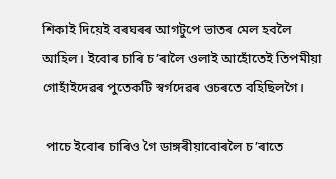শিকাই দিয়েই বৰঘৰৰ আগটুপে ভাতৰ মেল হবলৈ আহিল। ইবোৰ চাৰি চ’ৰালৈ ওলাই আহোঁতেই তিপমীয়া গোহাঁইদেৱৰ পুতেকটি স্বৰ্গদেৱৰ ওচৰতে বহিছিলগৈ।

 পাচে ইবোৰ চাৰিও গৈ ডাঙ্গৰীয়াবোৰলৈ চ’ৰাতে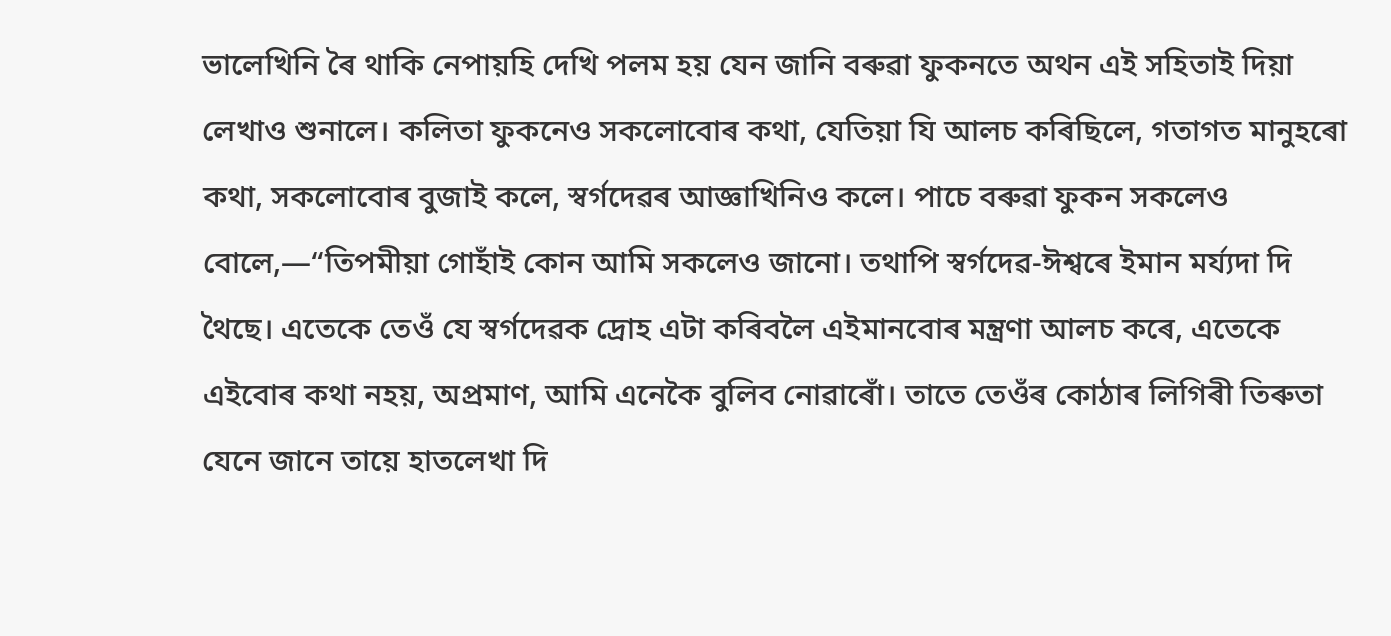ভালেখিনি ৰৈ থাকি নেপায়হি দেখি পলম হয় যেন জানি বৰুৱা ফুকনতে অথন এই সহিতাই দিয়া লেখাও শুনালে। কলিতা ফুকনেও সকলোবোৰ কথা, যেতিয়া যি আলচ কৰিছিলে, গতাগত মানুহৰো কথা, সকলোবোৰ বুজাই কলে, স্বৰ্গদেৱৰ আজ্ঞাখিনিও কলে। পাচে বৰুৱা ফুকন সকলেও বোলে,—“তিপমীয়া গোহাঁই কোন আমি সকলেও জানো। তথাপি স্বৰ্গদেৱ-ঈশ্বৰে ইমান মৰ্য্যদা দি থৈছে। এতেকে তেওঁ যে স্বৰ্গদেৱক দ্ৰোহ এটা কৰিবলৈ এইমানবোৰ মন্ত্ৰণা আলচ কৰে, এতেকে এইবোৰ কথা নহয়, অপ্ৰমাণ, আমি এনেকৈ বুলিব নোৱাৰোঁ। তাতে তেওঁৰ কোঠাৰ লিগিৰী তিৰুতা যেনে জানে তায়ে হাতলেখা দি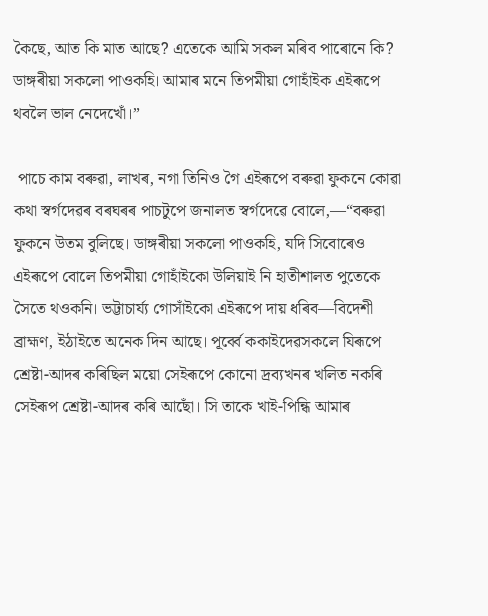কৈছে, আত কি মাত আছে? এতেকে আমি সকল মৰিব পাৰোনে কি? ডাঙ্গৰীয়া সকলো পাওকহি। আমাৰ মনে তিপমীয়া গোহাঁইক এইৰূপে থবলৈ ভাল নেদেখোঁ।”

 পাচে কাম বৰুৱা, লাখৰ, নগা তিনিও গৈ এইৰূপে বৰুৱা ফুকনে কোৱা কথা স্বৰ্গদেৱৰ বৰঘৰৰ পাচটুপে জনালত স্বৰ্গদেৱে বোলে,—“বৰুৱা ফুকনে উতম বুলিছে। ডাঙ্গৰীয়া সকলো পাওকহি, যদি সিবোৰেও এইৰূপে বোলে তিপমীয়া গোহাঁইকো উলিয়াই নি হাতীশালত পুতেকে সৈতে থওকনি। ভট্টাচাৰ্য্য গোসাঁইকো এইৰূপে দায় ধৰিব—বিদেশী ব্ৰাহ্মণ, ইঠাইতে অনেক দিন আছে। পূৰ্ব্বে ককাইদেৱসকলে যিৰূপে শ্ৰেষ্টা-আদৰ কৰিছিল ময়ো সেইৰূপে কোনো দ্ৰব্যখনৰ খলিত নকৰি সেইৰূপ শ্ৰেষ্টা-আদৰ কৰি আছোঁ। সি তাকে খাই-পিন্ধি আমাৰ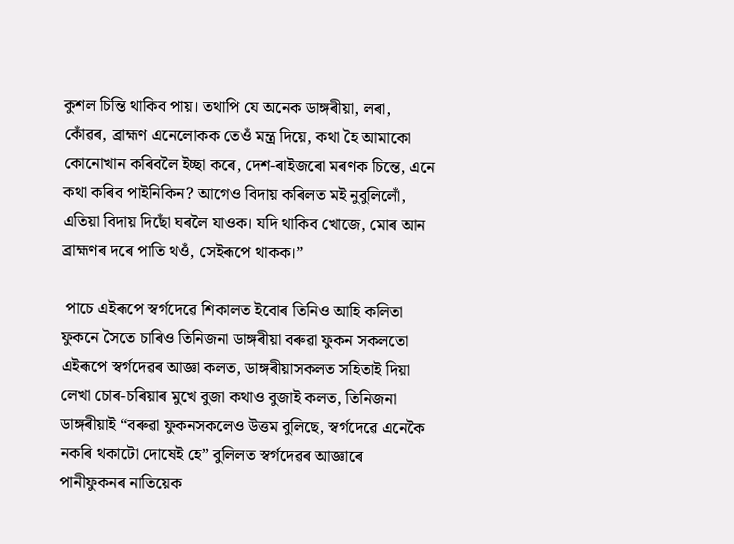কুশল চিন্তি থাকিব পায়। তথাপি যে অনেক ডাঙ্গৰীয়া, লৰা, কোঁৱৰ, ব্ৰাহ্মণ এনেলোকক তেওঁ মন্ত্ৰ দিয়ে, কথা হৈ আমাকো কোনোখান কৰিবলৈ ইচ্ছা কৰে, দেশ-ৰাইজৰো মৰণক চিন্তে, এনে কথা কৰিব পাইনিকিন? আগেও বিদায় কৰিলত মই নুবুলিলোঁ, এতিয়া বিদায় দিছোঁ ঘৰলৈ যাওক। যদি থাকিব খোজে, মোৰ আন ব্ৰাহ্মণৰ দৰে পাতি থওঁ, সেইৰূপে থাকক।”

 পাচে এইৰূপে স্বৰ্গদেৱে শিকালত ইবোৰ তিনিও আহি কলিতা ফুকনে সৈতে চাৰিও তিনিজনা ডাঙ্গৰীয়া বৰুৱা ফুকন সকলতো এইৰূপে স্বৰ্গদেৱৰ আজ্ঞা কলত, ডাঙ্গৰীয়াসকলত সহিতাই দিয়া লেখা চোৰ-চৰিয়াৰ মুখে বুজা কথাও বুজাই কলত, তিনিজনা ডাঙ্গৰীয়াই “বৰুৱা ফুকনসকলেও উত্তম বুলিছে, স্বৰ্গদেৱে এনেকৈ নকৰি থকাটো দোষেই হে” বুলিলত স্বৰ্গদেৱৰ আজ্ঞাৰে পানীফুকনৰ নাতিয়েক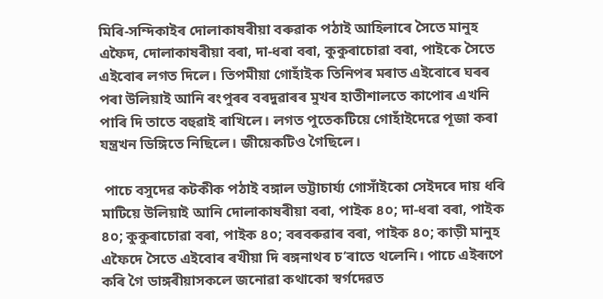মিৰি-সন্দিকাইৰ দোলাকাষৰীয়া বৰুৱাক পঠাই আহিলাৰে সৈতে মানুহ এফৈদ, দোলাকাষৰীয়া বৰা, দা-ধৰা বৰা, কুকুৰাচোৱা বৰা, পাইকে সৈতে এইবোৰ লগত দিলে। তিপমীয়া গোহাঁইক তিনিপৰ মৰাত এইবোৰে ঘৰৰ পৰা উলিয়াই আনি ৰংপুৰৰ বৰদুৱাৰৰ মুখৰ হাতীশালতে কাপোৰ এখনি পাৰি দি তাতে বহুৱাই ৰাখিলে। লগত পুতেকটিয়ে গোহাঁইদেৱে পূজা কৰা যন্ত্ৰখন ডিঙ্গিতে নিছিলে। জীয়েকটিও গৈছিলে।

 পাচে বসুদেৱ কটকীক পঠাই বঙ্গাল ভট্টাচাৰ্য্য গোসাঁইকো সেইদৰে দায় ধৰি মাটিয়ে উলিয়াই আনি দোলাকাষৰীয়া বৰা, পাইক ৪০; দা-ধৰা বৰা, পাইক ৪০; কুকুৰাচোৱা বৰা, পাইক ৪০; বৰবৰুৱাৰ বৰা, পাইক ৪০; কাড়ী মানুহ এফৈদে সৈতে এইবোৰ ৰখীয়া দি ৰঙ্গনাথৰ চ’ৰাতে থলেনি। পাচে এইৰূপে কৰি গৈ ডাঙ্গৰীয়াসকলে জনোৱা কথাকো স্বৰ্গদেৱত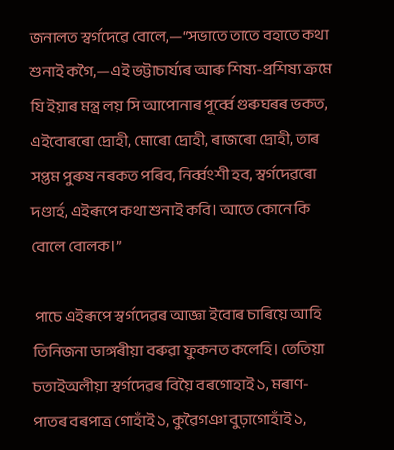জনালত স্বৰ্গদেৱে বোলে,—“সভাতে তাতে বহাতে কথা শুনাই কগৈ,—এই ভট্টাচাৰ্য্যৰ আৰু শিষ্য-প্ৰশিষ্য ক্ৰমে যি ইয়াৰ মন্ত্ৰ লয় সি আপোনাৰ পূৰ্ব্বে গুৰুঘৰৰ ভকত, এইবোৰৰো দ্ৰোহী, মোৰো দ্ৰোহী, ৰাজৰো দ্ৰোহী, তাৰ সপ্তম পুৰুষ নৰকত পৰিব, নিৰ্ব্বংশী হব, স্বৰ্গদেৱৰো দণ্ডাৰ্হ, এইৰূপে কথা শুনাই কবি। আতে কোনে কি বোলে বোলক।”

 পাচে এইৰূপে স্বৰ্গদেৱৰ আজ্ঞা ইবোৰ চাৰিয়ে আহি তিনিজনা ডাঙ্গৰীয়া বৰুৱা ফুকনত কলেহি। তেতিয়া চতাইঅলীয়া স্বৰ্গদেৱৰ বিয়ৈ বৰগোহাই ১, মৰাণ-পাতৰ বৰপাত্ৰ গোহাঁই ১, কুৱৈগঞা বুঢ়াগোহাঁই ১,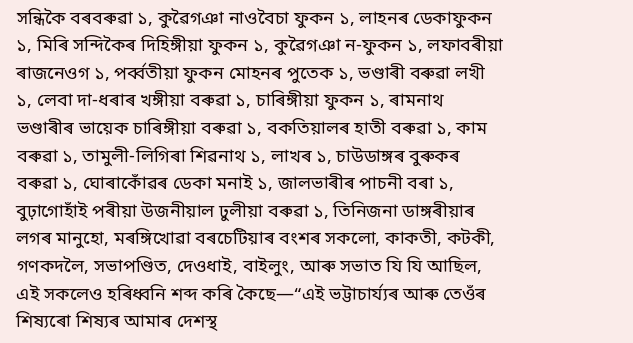সন্ধিকৈ বৰবৰুৱা ১, কুৱৈগঞা নাওবৈচা ফুকন ১, লাহনৰ ডেকাফুকন ১, মিৰি সন্দিকৈৰ দিহিঙ্গীয়া ফুকন ১, কুৱৈগঞা ন-ফুকন ১, লফাবৰীয়া ৰাজনেওগ ১, পৰ্ব্বতীয়া ফুকন মোহনৰ পুতেক ১, ভণ্ডাৰী বৰুৱা লখী ১, লেবা দা-ধৰাৰ খঙ্গীয়া বৰুৱা ১, চাৰিঙ্গীয়া ফুকন ১, ৰামনাথ ভণ্ডাৰীৰ ভায়েক চাৰিঙ্গীয়া বৰুৱা ১, বকতিয়ালৰ হাতী বৰুৱা ১, কাম বৰুৱা ১, তামুলী-লিগিৰা শিৱনাথ ১, লাখৰ ১, চাউডাঙ্গৰ বুৰুকৰ বৰুৱা ১, ঘোৰাকোঁৱৰ ডেকা মনাই ১, জালভাৰীৰ পাচনী বৰা ১, বুঢ়াগোহাঁই পৰীয়া উজনীয়াল ঢুলীয়া বৰুৱা ১, তিনিজনা ডাঙ্গৰীয়াৰ লগৰ মানুহো, মৰঙ্গিখোৱা বৰচেটিয়াৰ বংশৰ সকলো, কাকতী, কটকী, গণকদলৈ, সভাপণ্ডিত, দেওধাই, বাইলুং, আৰু সভাত যি যি আছিল, এই সকলেও হৰিধ্বনি শব্দ কৰি কৈছে—“এই ভট্টাচাৰ্য্যৰ আৰু তেওঁৰ শিষ্যৰো শিষ্যৰ আমাৰ দেশস্থ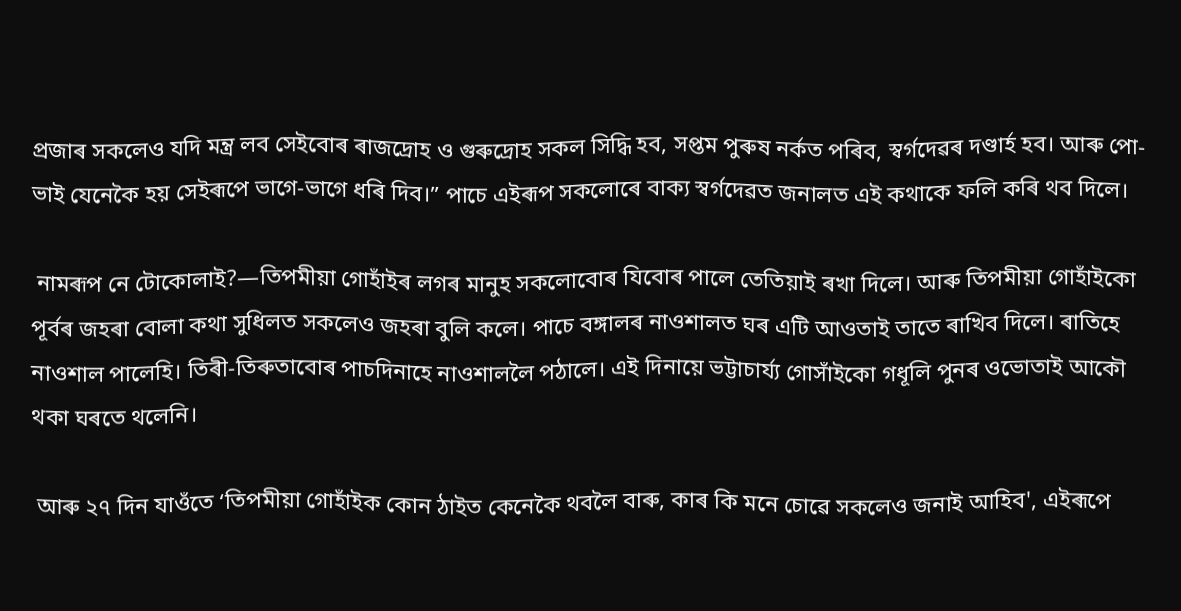প্ৰজাৰ সকলেও যদি মন্ত্ৰ লব সেইবোৰ ৰাজদ্ৰোহ ও গুৰুদ্ৰোহ সকল সিদ্ধি হব, সপ্তম পুৰুষ নৰ্কত পৰিব, স্বৰ্গদেৱৰ দণ্ডাৰ্হ হব। আৰু পো-ভাই যেনেকৈ হয় সেইৰূপে ভাগে-ভাগে ধৰি দিব।” পাচে এইৰূপ সকলোৰে বাক্য স্বৰ্গদেৱত জনালত এই কথাকে ফলি কৰি থব দিলে।

 নামৰূপ নে টোকোলাই?—তিপমীয়া গোহাঁইৰ লগৰ মানুহ সকলোবোৰ যিবোৰ পালে তেতিয়াই ৰখা দিলে। আৰু তিপমীয়া গোহাঁইকো পূৰ্বৰ জহৰা বোলা কথা সুধিলত সকলেও জহৰা বুলি কলে। পাচে বঙ্গালৰ নাওশালত ঘৰ এটি আওতাই তাতে ৰাখিব দিলে। ৰাতিহে নাওশাল পালেহি। তিৰী-তিৰুতাবোৰ পাচদিনাহে নাওশাললৈ পঠালে। এই দিনায়ে ভট্টাচাৰ্য্য গোসাঁইকো গধূলি পুনৰ ওভোতাই আকৌ থকা ঘৰতে থলেনি।

 আৰু ২৭ দিন যাওঁতে ‘তিপমীয়া গোহাঁইক কোন ঠাইত কেনেকৈ থবলৈ বাৰু, কাৰ কি মনে চোৱে সকলেও জনাই আহিব', এইৰূপে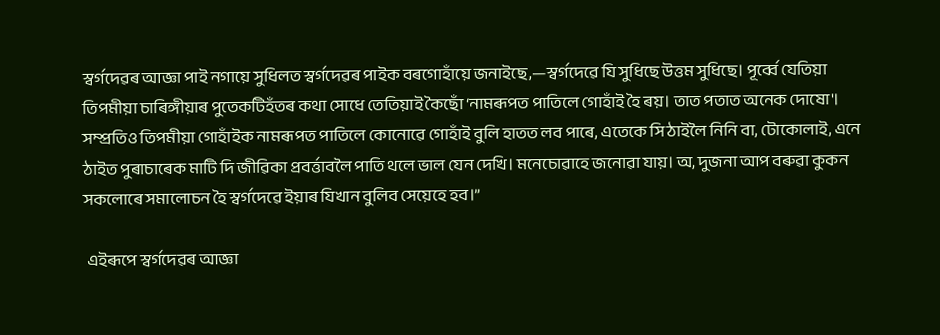স্বৰ্গদেৱৰ আজ্ঞা পাই নগায়ে সুধিলত স্বৰ্গদেৱৰ পাইক বৰগোহাঁয়ে জনাইছে,—স্বৰ্গদেৱে যি সুধিছে উত্তম সুধিছে। পূৰ্ব্বে যেতিয়া তিপমীয়া চাৰিঙ্গীয়াৰ পুতেকটিহঁতৰ কথা সোধে তেতিয়াই কৈছোঁ ‘নামৰূপত পাতিলে গোহাঁই হৈ ৰয়। তাত পতাত অনেক দোষো'। সম্প্ৰতিও তিপমীয়া গোহাঁইক নামৰূপত পাতিলে কোনোৱে গোহাঁই বুলি হাতত লব পাৰে, এতেকে সি ঠাইলৈ নিনি বা, টোকোলাই, এনে ঠাইত পুৰাচাৰেক মাটি দি জীৱিকা প্ৰবৰ্ত্তাবলৈ পাতি থলে ভাল যেন দেখি। মনেচোৱাহে জনোৱা যায়। অ, দুজনা আপ বৰুৱা কুকন সকলোৰে সমালোচন হৈ স্বৰ্গদেৱে ইয়াৰ যিখান বুলিব সেয়েহে হব।”

 এইৰূপে স্বৰ্গদেৱৰ আজ্ঞা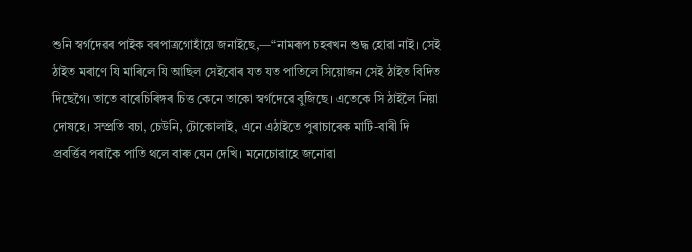শুনি স্বৰ্গদেৱৰ পাইক বৰপাত্ৰগোহাঁয়ে জনাইছে,—“নামৰূপ চহৰখন শুদ্ধ হোৱা নাই। সেই ঠাইত মৰাণে যি মাৰিলে যি আছিল সেইবোৰ যত যত পাতিলে সিয়োজন সেই ঠাইত বিদিত দিছেগৈ। তাতে বাৰেচিৰিঙ্গৰ চিত্ত কেনে তাকো স্বৰ্গদেৱে বুজিছে। এতেকে সি ঠাইলৈ নিয়া দোষহে। সম্প্ৰতি বচা, চেউনি, টোকোলাই, এনে এঠাইতে পুৰাচাৰেক মাটি-বাৰী দি প্ৰবৰ্ত্তিব পৰাকৈ পাতি থলে বাৰু যেন দেখি। মনেচোৱাহে জনোৱা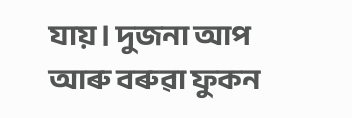যায়। দুজনা আপ আৰু বৰুৱা ফুকন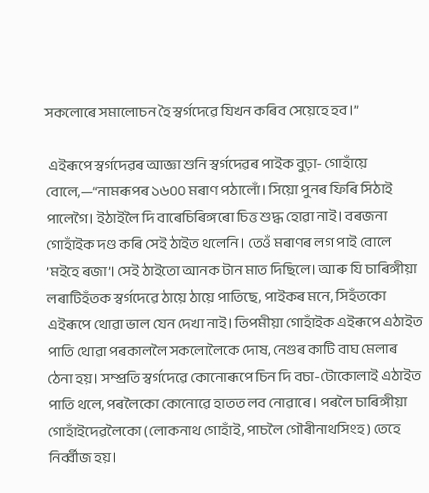সকলোৰে সমালোচন হৈ স্বৰ্গদেৱে যিখন কৰিব সেয়েহে হব।”

 এইৰূপে স্বৰ্গদেৱৰ আজ্ঞা শুনি স্বৰ্গদেৱৰ পাইক বুঢ়া- গোহাঁয়ে বোলে,—“নামৰূপৰ ১৬০০ মৰাণ পঠালোঁ। সিয়ো পুনৰ ফিৰি সিঠাই পালেগৈ। ইঠাইলৈ দি বাৰেচিৰিঙ্গৰো চিত্ত শুদ্ধ হোৱা নাই। বৰজনা গোহাঁইক দণ্ড কৰি সেই ঠাইত থলেনি। তেওঁ মৰাণৰ লগ পাই বোলে ’মইহে ৰজা’। সেই ঠাইতো আনক টান মাত দিছিলে। আৰু যি চাৰিঙ্গীয়া লৰাটিহঁতক স্বৰ্গদেৱে ঠায়ে ঠায়ে পাতিছে, পাইকৰ মনে, সিহঁতকো এইৰূপে থোৱা ভাল যেন দেখা নাই। তিপমীয়া গোহাঁইক এইৰূপে এঠাইত পাতি থোৱা পৰকাললৈ সকলোলৈকে দোষ, নেগুৰ কাটি বাঘ মেলাৰ ঠেনা হয়। সম্প্ৰতি স্বৰ্গদেৱে কোনোৰূপে চিন দি বচা-টোকোলাই এঠাইত পাতি থলে, পৰলৈকো কোনোৱে হাতত লব নোৱাৰে। পৰলৈ চাৰিঙ্গীয়া গোহাঁইদেৱলৈকো (লোকনাথ গোহাঁই, পাচলৈ গৌৰীনাথসিংহ) তেহে নিৰ্ব্বীজ হয়।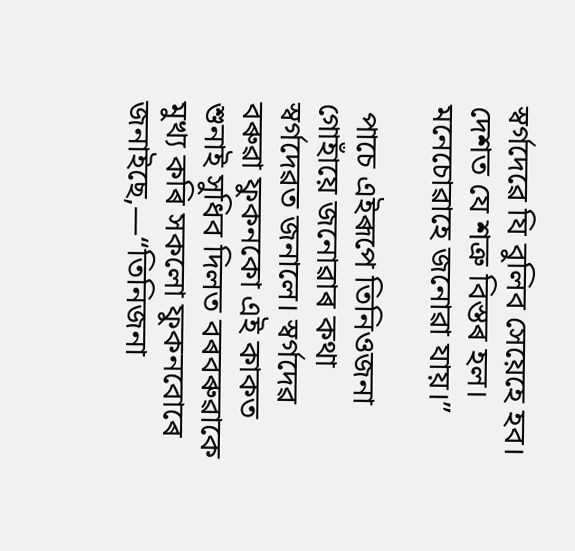স্বৰ্গদেৱে যি বুলিব সেয়েহে হব। দেশত যে শত্ৰু বিস্তৰ হল। মনেচোৱাহে জনোৱা যায়।”

 পাচে এইৰূপে তিনিওজনা গোহাঁয়ে জনোৱাৰ কথা স্বৰ্গদেৱত জনালে। স্বৰ্গদেৱ বৰুৱা ফুকনকো এই কাকত শুনাই সুধিব দিলত বৰবৰুৱাকে মুখ্য কৰি সকলো ফুকনবোৰে জনাইছে,—“তিনিজনা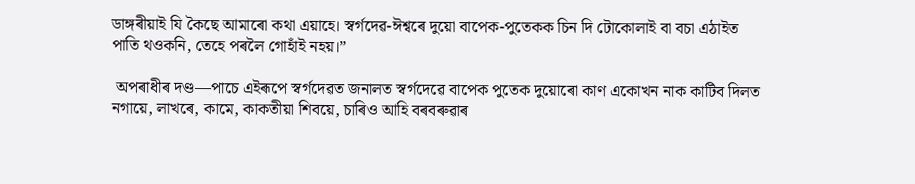ডাঙ্গৰীয়াই যি কৈছে আমাৰো কথা এয়াহে। স্বৰ্গদেৱ-ঈশ্বৰে দুয়ো বাপেক-পুতেকক চিন দি টোকোলাই বা বচা এঠাইত পাতি থওকনি, তেহে পৰলৈ গোহাঁই নহয়।”

 অপৰাধীৰ দণ্ড—পাচে এইৰূপে স্বৰ্গদেৱত জনালত স্বৰ্গদেৱে বাপেক পুতেক দুয়োৰো কাণ একোখন নাক কাটিব দিলত নগায়ে, লাখৰে, কামে, কাকতীয়া শিবয়ে, চাৰিও আহি বৰবৰুৱাৰ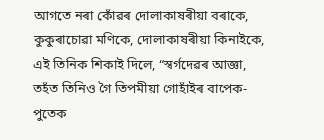আগতে নৰা কোঁৱৰ দোলাকাষৰীয়া বৰাকে, কুকুৰাচোৱা মণিকে, দোলাকাষৰীয়া কিনাইকে, এই তিনিক শিকাই দিলে, “স্বৰ্গদেৱৰ আজ্ঞা, তহঁত তিনিও গৈ তিপমীয়া গোহাঁইৰ বাপেক-পুতেক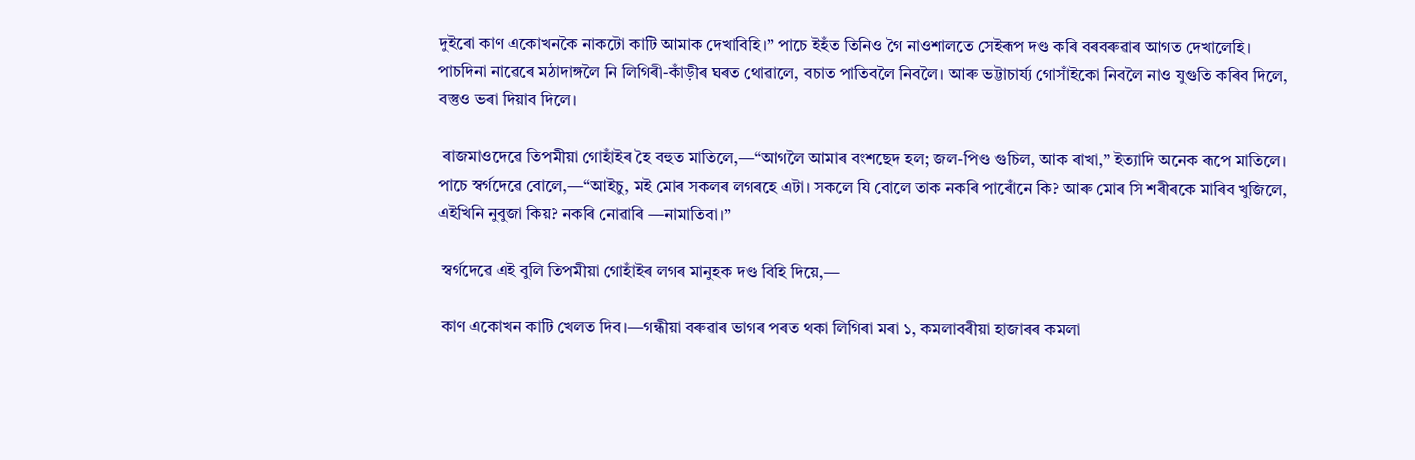দুইৰো কাণ একোখনকৈ নাকটো কাটি আমাক দেখাবিহি।” পাচে ইহঁত তিনিও গৈ নাওশালতে সেইৰূপ দণ্ড কৰি বৰবৰুৱাৰ আগত দেখালেহি। পাচদিনা নাৱেৰে মঠাদাঙ্গলৈ নি লিগিৰী-কাঁড়ীৰ ঘৰত থোৱালে, বচাত পাতিবলৈ নিবলৈ। আৰু ভট্টাচাৰ্য্য গোসাঁইকো নিবলৈ নাও যুগুতি কৰিব দিলে, বস্তুও ভৰা দিয়াব দিলে।

 ৰাজমাওদেৱে তিপমীয়া গোহাঁইৰ হৈ বহুত মাতিলে,—“আগলৈ আমাৰ বংশছেদ হল; জল-পিণ্ড গুচিল, আক ৰাখা,” ইত্যাদি অনেক ৰূপে মাতিলে। পাচে স্বৰ্গদেৱে বোলে,—“আইচু, মই মোৰ সকলৰ লগৰহে এটা। সকলে যি বোলে তাক নকৰি পাৰোঁনে কি? আৰু মোৰ সি শৰীৰকে মাৰিব খুজিলে, এইখিনি নুবুজা কিয়? নকৰি নোৱাৰি —নামাতিবা।”

 স্বৰ্গদেৱে এই বুলি তিপমীয়া গোহাঁইৰ লগৰ মানুহক দণ্ড বিহি দিয়ে,—

 কাণ একোখন কাটি খেলত দিব।—গন্ধীয়া বৰুৱাৰ ভাগৰ পৰত থকা লিগিৰা মৰা ১, কমলাবৰীয়া হাজাৰৰ কমলা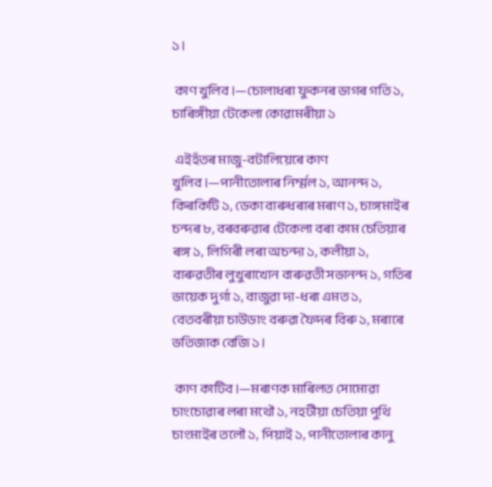১।

 কাণ খুলিব।—চোলাধৰা ফুকনৰ ভাগৰ গতি ১, চাৰিঙ্গীয়া টেকেলা কোৱামৰীয়া ১

 এইহঁতৰ মাজু-বটালিয়েৰে কাণ খুলিব।—পানীতোলাৰ নিৰ্ম্মল ১, আনন্দ ১, কিৰকিটি ১, ডেকা বাৰুধৰাৰ মৰাণ ১, চাঙ্গমাইৰ চন্দৰ ৮, বৰবৰুৱাৰ টেকেলা বৰা কাম চেতিয়াৰ ৰঙ্গ ১, লিগিৰী লৰা অচন্দা ১, কলীয়া ১, বাৰুৱতীৰ লুখুৰাখোন বাৰুৱতী সভানন্দ ১, গতিৰ ভায়েক দুৰ্গা ১, বাজুৱা দা-ধৰা এমত ১, বেতবৰীয়া চাউডাং বৰুৱা ফৈদৰ বিৰু ১, মৰাৰে ভতিজাক বেজি ১।

 কাণ কাটিব।—মৰাণক মাৰিলত সোমোৱা চাংচোৱাৰ লৰা মথৌ ১, নহটীয়া চেতিয়া পুথি চাংমাইৰ তলৌ ১, পিয়াই ১, পানীতোলাৰ কানু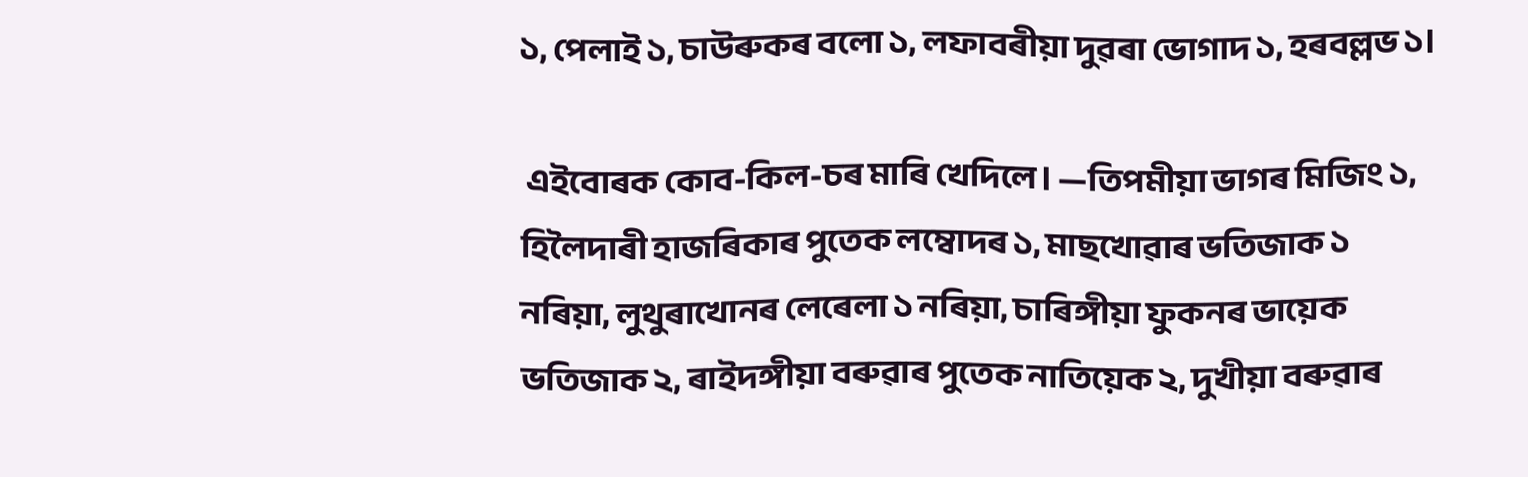১, পেলাই ১, চাউৰুকৰ বলো ১, লফাবৰীয়া দুৱৰা ভোগাদ ১, হৰবল্লভ ১।

 এইবোৰক কোব-কিল-চৰ মাৰি খেদিলে। —তিপমীয়া ভাগৰ মিজিং ১, হিলৈদাৰী হাজৰিকাৰ পুতেক লম্বোদৰ ১, মাছখোৱাৰ ভতিজাক ১ নৰিয়া, লুথুৰাখোনৰ লেৰেলা ১ নৰিয়া, চাৰিঙ্গীয়া ফুকনৰ ভায়েক ভতিজাক ২, ৰাইদঙ্গীয়া বৰুৱাৰ পুতেক নাতিয়েক ২, দুখীয়া বৰুৱাৰ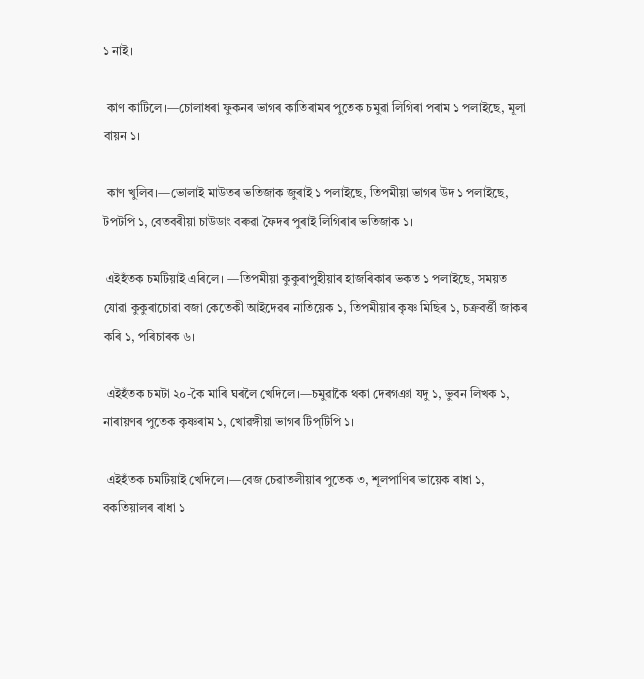১ নাই।

 কাণ কাটিলে।—চোলাধৰা ফুকনৰ ভাগৰ কাতিৰামৰ পুতেক চমুৱা লিগিৰা পৰাম ১ পলাইছে, মূলা বায়ন ১।

 কাণ খুলিব।—ভোলাই মাউতৰ ভতিজাক জুৰাই ১ পলাইছে, তিপমীয়া ভাগৰ উদ ১ পলাইছে, টপটপি ১, বেতবৰীয়া চাউডাং বৰুৱা ফৈদৰ পুৰাই লিগিৰাৰ ভতিজাক ১।

 এইহঁতক চমটিয়াই এৰিলে। —তিপমীয়া কুকুৰাপুহীয়াৰ হাজৰিকাৰ ভকত ১ পলাইছে, সময়ত যোৱা কুকুৰাচোৱা বজা কেতেকী আইদেৱৰ নাতিয়েক ১, তিপমীয়াৰ কৃষ্ণ মিছিৰ ১, চক্ৰবৰ্ত্তী জাকৰ কৰি ১, পৰিচাৰক ৬।

 এইহঁতক চমটা ২০-কৈ মাৰি ঘৰলৈ খেদিলে।—চমুৱাকৈ থকা দেৰগঞা যদু ১, ভুবন লিখক ১, নাৰায়ণৰ পুতেক কৃষ্ণৰাম ১, খোৱঙ্গীয়া ভাগৰ টিপ্‌টিপি ১।

 এইহঁতক চমটিয়াই খেদিলে।—বেজ চেৱাতলীয়াৰ পুতেক ৩, শূলপাণিৰ ভায়েক ৰাধা ১, বকতিয়ালৰ ৰাধা ১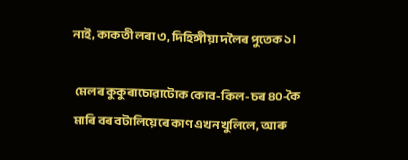নাই, কাকতী লৰা ৩, দিহিঙ্গীয়া দলৈৰ পুতেক ১।

 মেলৰ কুকুৰাচোৱাটোক কোব-কিল-চৰ ৪০-কৈ মাৰি বৰ বটালিয়েৰে কাণ এখন খুলিলে, আৰু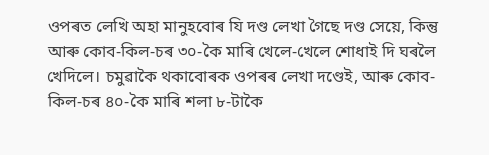ওপৰত লেখি অহা মানুহবোৰ যি দণ্ড লেখা গৈছে দণ্ড সেয়ে, কিন্তু আৰু কোব-কিল-চৰ ৩০-কৈ মাৰি খেলে-খেলে শোধাই দি ঘৰলৈ খেদিলে। চমুৱাকৈ থকাবোৰক ওপৰৰ লেখা দণ্ডেই, আৰু কোব-কিল-চৰ ৪০-কৈ মাৰি শলা ৮-টাকৈ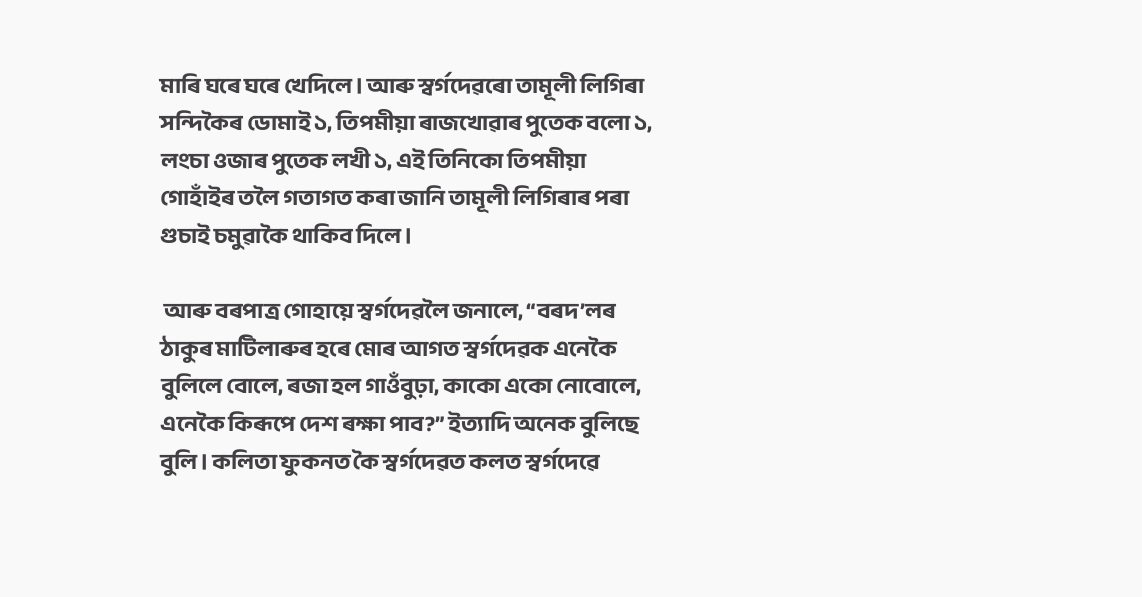মাৰি ঘৰে ঘৰে খেদিলে। আৰু স্বৰ্গদেৱৰো তামূলী লিগিৰা সন্দিকৈৰ ডোমাই ১, তিপমীয়া ৰাজখোৱাৰ পুতেক বলো ১, লংচা ওজাৰ পুতেক লখী ১, এই তিনিকো তিপমীয়া গোহাঁইৰ তলৈ গতাগত কৰা জানি তামূলী লিগিৰাৰ পৰা গুচাই চমুৱাকৈ থাকিব দিলে।

 আৰু বৰপাত্ৰ গোহায়ে স্বৰ্গদেৱলৈ জনালে, “বৰদ’লৰ ঠাকুৰ মাটিলাৰুৰ হৰে মোৰ আগত স্বৰ্গদেৱক এনেকৈ বুলিলে বোলে, ৰজা হল গাওঁবুঢ়া, কাকো একো নোবোলে, এনেকৈ কিৰূপে দেশ ৰক্ষা পাব?” ইত্যাদি অনেক বুলিছে বুলি। কলিতা ফুকনত কৈ স্বৰ্গদেৱত কলত স্বৰ্গদেৱে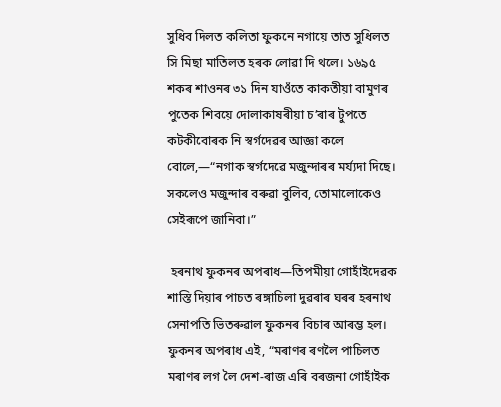সুধিব দিলত কলিতা ফুকনে নগায়ে তাত সুধিলত সি মিছা মাতিলত হৰক লোৱা দি থলে। ১৬৯৫ শকৰ শাওনৰ ৩১ দিন যাওঁতে কাকতীয়া বামুণৰ পুতেক শিবয়ে দোলাকাষৰীয়া চ’ৰাৰ টুপতে কটকীবোৰক নি স্বৰ্গদেৱৰ আজ্ঞা কলে বোলে,—“নগাক স্বৰ্গদেৱে মজুন্দাৰৰ মৰ্য্যদা দিছে। সকলেও মজুন্দাৰ বৰুৱা বুলিব, তোমালোকেও সেইৰূপে জানিবা।”

 হৰনাথ ফুকনৰ অপৰাধ—তিপমীয়া গোহাঁইদেৱক শাস্তি দিয়াৰ পাচত ৰঙ্গাচিলা দুৱৰাৰ ঘৰৰ হৰনাথ সেনাপতি ভিতৰুৱাল ফুকনৰ বিচাৰ আৰম্ভ হল। ফুকনৰ অপৰাধ এই, “মৰাণৰ ৰণলৈ পাচিলত মৰাণৰ লগ লৈ দেশ-ৰাজ এৰি বৰজনা গোহাঁইক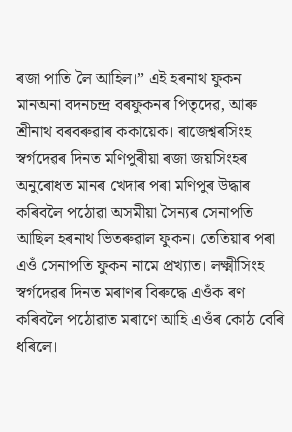ৰজা পাতি লৈ আহিল।” এই হৰনাথ ফুকন মানঅনা বদনচন্দ্ৰ বৰফুকনৰ পিতৃদেৱ, আৰু শ্ৰীনাথ বৰবৰুৱাৰ ককায়েক। ৰাজেশ্বৰসিংহ স্বৰ্গদেৱৰ দিনত মণিপুৰীয়া ৰজা জয়সিংহৰ অনুৰোধত মানৰ খেদাৰ পৰা মণিপুৰ উদ্ধাৰ কৰিবলৈ পঠোৱা অসমীয়া সৈন্যৰ সেনাপতি আছিল হৰনাথ ভিতৰুৱাল ফুকন। তেতিয়াৰ পৰা এওঁ সেনাপতি ফুকন নামে প্ৰখ্যাত। লক্ষ্মীসিংহ স্বৰ্গদেৱৰ দিনত মৰাণৰ বিৰুদ্ধে এওঁক ৰণ কৰিবলৈ পঠোৱাত মৰাণে আহি এওঁৰ কোঠ বেৰি ধৰিলে।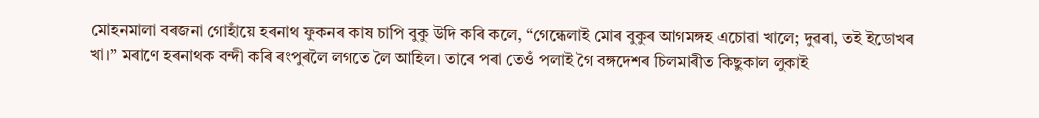মোহনমালা বৰজনা গোহাঁয়ে হৰনাথ ফুকনৰ কাষ চাপি বুকু উদি কৰি কলে, “গেন্ধেলাই মোৰ বুকুৰ আগমঙ্গহ এচোৱা খালে; দুৱৰা, তই ইডোখৰ খা।” মৰাণে হৰনাথক বন্দী কৰি ৰংপুৰলৈ লগতে লৈ আহিল। তাৰে পৰা তেওঁ পলাই গৈ বঙ্গদেশৰ চিলমাৰীত কিছুকাল লুকাই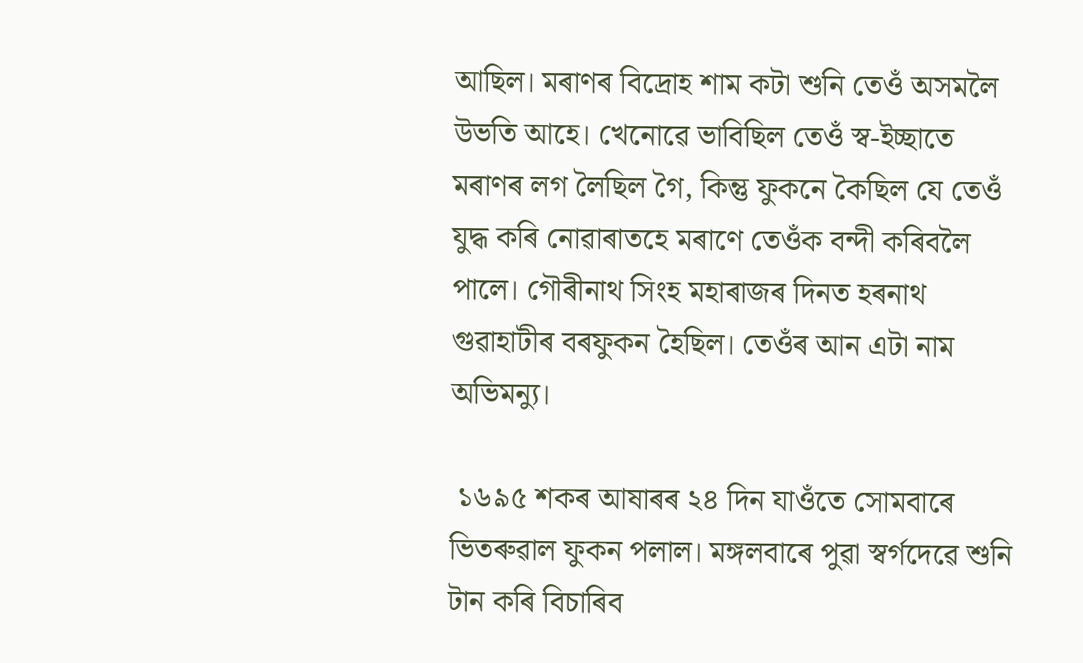আছিল। মৰাণৰ বিদ্ৰোহ শাম কটা শুনি তেওঁ অসমলৈ উভতি আহে। খেনোৱে ভাবিছিল তেওঁ স্ব-ইচ্ছাতে মৰাণৰ লগ লৈছিল গৈ, কিন্তু ফুকনে কৈছিল যে তেওঁ যুদ্ধ কৰি নোৱাৰাতহে মৰাণে তেওঁক বন্দী কৰিবলৈ পালে। গৌৰীনাথ সিংহ মহাৰাজৰ দিনত হৰনাথ গুৱাহাটীৰ বৰফুকন হৈছিল। তেওঁৰ আন এটা নাম অভিমন্যু।

 ১৬৯৫ শকৰ আষাৰৰ ২৪ দিন যাওঁতে সোমবাৰে ভিতৰুৱাল ফুকন পলাল। মঙ্গলবাৰে পুৱা স্বৰ্গদেৱে শুনি টান কৰি বিচাৰিব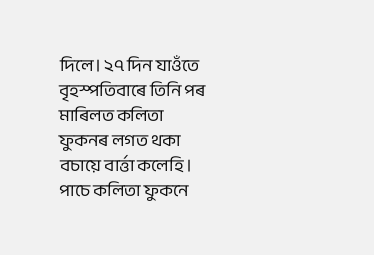দিলে। ২৭ দিন যাওঁতে বৃহস্পতিবাৰে তিনি পৰ মাৰিলত কলিতা ফুকনৰ লগত থকা বচায়ে বাৰ্ত্তা কলেহি। পাচে কলিতা ফুকনে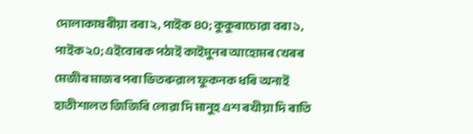দোলাকাষৰীয়া বৰা ২, পাইক ৪০; কুকুৰাচোৱা বৰা ১, পাইক ২০; এইবোৰক পঠাই কাইমুনৰ আহোমৰ খেৰৰ মেজীৰ মাজৰ পৰা ভিতৰুৱাল ফুকনক ধৰি অনাই হাতীশালত জিজিৰি লোৱা দি মানুহ এশ ৰখীয়া দি ৰাতি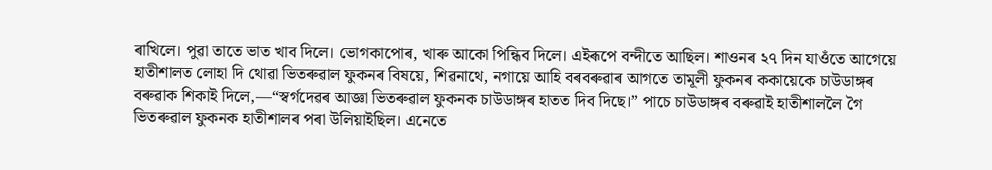ৰাখিলে। পুৱা তাতে ভাত খাব দিলে। ভোগকাপোৰ, খাৰু আকো পিন্ধিব দিলে। এইৰূপে বন্দীতে আছিল। শাওনৰ ২৭ দিন যাওঁতে আগেয়ে হাতীশালত লোহা দি থোৱা ভিতৰুৱাল ফুকনৰ বিষয়ে, শিৱনাথে, নগায়ে আহি বৰবৰুৱাৰ আগতে তামূলী ফুকনৰ ককায়েকে চাউডাঙ্গৰ বৰুৱাক শিকাই দিলে,—“স্বৰ্গদেৱৰ আজ্ঞা ভিতৰুৱাল ফুকনক চাউডাঙ্গৰ হাতত দিব দিছে।” পাচে চাউডাঙ্গৰ বৰুৱাই হাতীশাললৈ গৈ ভিতৰুৱাল ফুকনক হাতীশালৰ পৰা উলিয়াইছিল। এনেতে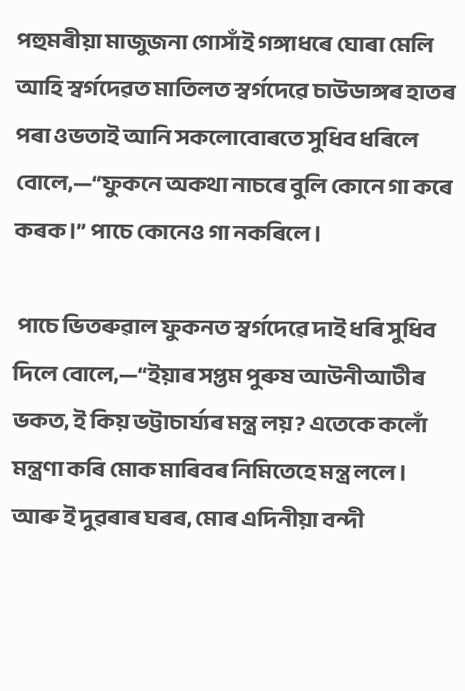পহুমৰীয়া মাজুজনা গোসাঁই গঙ্গাধৰে ঘোৰা মেলি আহি স্বৰ্গদেৱত মাতিলত স্বৰ্গদেৱে চাউডাঙ্গৰ হাতৰ পৰা ওভতাই আনি সকলোবোৰতে সুধিব ধৰিলে বোলে,—“ফুকনে অকথা নাচৰে বুলি কোনে গা কৰে কৰক।” পাচে কোনেও গা নকৰিলে।

 পাচে ভিতৰুৱাল ফুকনত স্বৰ্গদেৱে দাই ধৰি সুধিব দিলে বোলে,—“ইয়াৰ সপ্তম পুৰুষ আউনীআটীৰ ভকত, ই কিয় ভট্টাচাৰ্য্যৰ মন্ত্ৰ লয়? এতেকে কলোঁ মন্ত্ৰণা কৰি মোক মাৰিবৰ নিমিতেহে মন্ত্ৰ ললে। আৰু ই দুৱৰাৰ ঘৰৰ, মোৰ এদিনীয়া বন্দী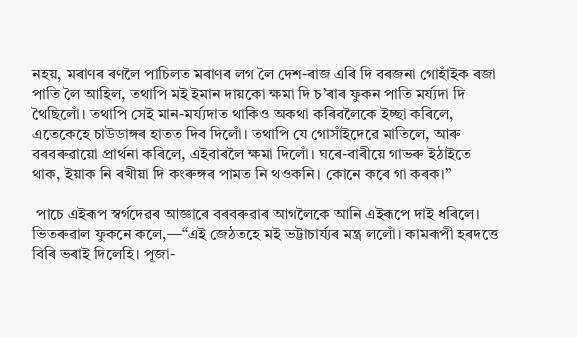নহয়, মৰাণৰ ৰণলৈ পাচিলত মৰাণৰ লগ লৈ দেশ-ৰাজ এৰি দি বৰজনা গোহাঁইক ৰজা পাতি লৈ আহিল, তথাপি ম‍ই ইমান দায়কো ক্ষমা দি চ’ৰাৰ ফুকন পাতি মৰ্য্যদা দি থৈছিলোঁ। তথাপি সেই মান-মৰ্য্যদাত থাকিও অকথা কৰিবলৈকে ইচ্ছা কৰিলে, এতেকেহে চাউডাঙ্গৰ হাতত দিব দিলোঁ। তথাপি যে গোসাঁইদেৱে মাতিলে, আৰু বৰবৰুৱায়ো প্ৰাৰ্থনা কৰিলে, এইবাৰলৈ ক্ষমা দিলোঁ। ঘৰে-বাৰীয়ে গাভৰু ইঠাইতে থাক, ইয়াক নি ৰখীয়া দি কংৰুঙ্গৰ পামত নি থওকনি। কোনে কৰে গা কৰক।’’

 পাচে এইৰূপ স্বৰ্গদেৱৰ আজ্ঞাৰে বৰবৰুৱাৰ আগলৈকে আনি এইৰূপে দাই ধৰিলে। ভিতৰুৱাল ফুকনে কলে,—“এই জেঠতহে মই ভট্টাচাৰ্য্যৰ মন্ত্ৰ ললোঁ। কামৰূপী হৰদত্তে বিৰি ভৰাই দিলেহি। পূজা-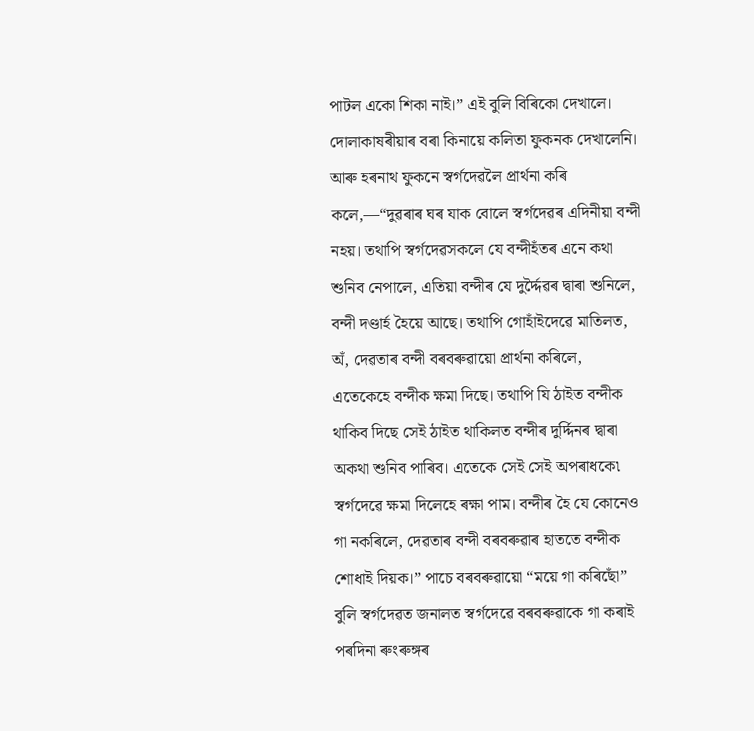পাটল একো শিকা নাই।” এই বুলি বিৰিকো দেখালে। দোলাকাষৰীয়াৰ বৰা কিনায়ে কলিতা ফুকনক দেখালেনি। আৰু হৰনাথ ফুকনে স্বৰ্গদেৱলৈ প্ৰাৰ্থনা কৰি কলে,—“দুৱৰাৰ ঘৰ যাক বোলে স্বৰ্গদেৱৰ এদিনীয়া বন্দী নহয়। তথাপি স্বৰ্গদেৱসকলে যে বন্দীহঁতৰ এনে কথা শুনিব নেপালে, এতিয়া বন্দীৰ যে দুৰ্দ্দৈৱৰ দ্বাৰা শুনিলে, বন্দী দণ্ডাৰ্হ হৈয়ে আছে। তথাপি গোহাঁইদেৱে মাতিলত, অঁ, দেৱতাৰ বন্দী বৰবৰুৱায়ো প্ৰাৰ্থনা কৰিলে, এতেকেহে বন্দীক ক্ষমা দিছে। তথাপি যি ঠাইত বন্দীক থাকিব দিছে সেই ঠাইত থাকিলত বন্দীৰ দুৰ্দ্দিনৰ দ্বাৰা অকথা শুনিব পাৰিব। এতেকে সেই সেই অপৰাধকে৷ স্বৰ্গদেৱে ক্ষমা দিলেহে ৰক্ষা পাম। বন্দীৰ হৈ যে কোনেও গা নকৰিলে, দেৱতাৰ বন্দী বৰবৰুৱাৰ হাততে বন্দীক শোধাই দিয়ক।” পাচে বৰবৰুৱায়ো “ময়ে গা কৰিছোঁ” বুলি স্বৰ্গদেৱত জনালত স্বৰ্গদেৱে বৰবৰুৱাকে গা কৰাই পৰদিনা ৰুংৰুঙ্গৰ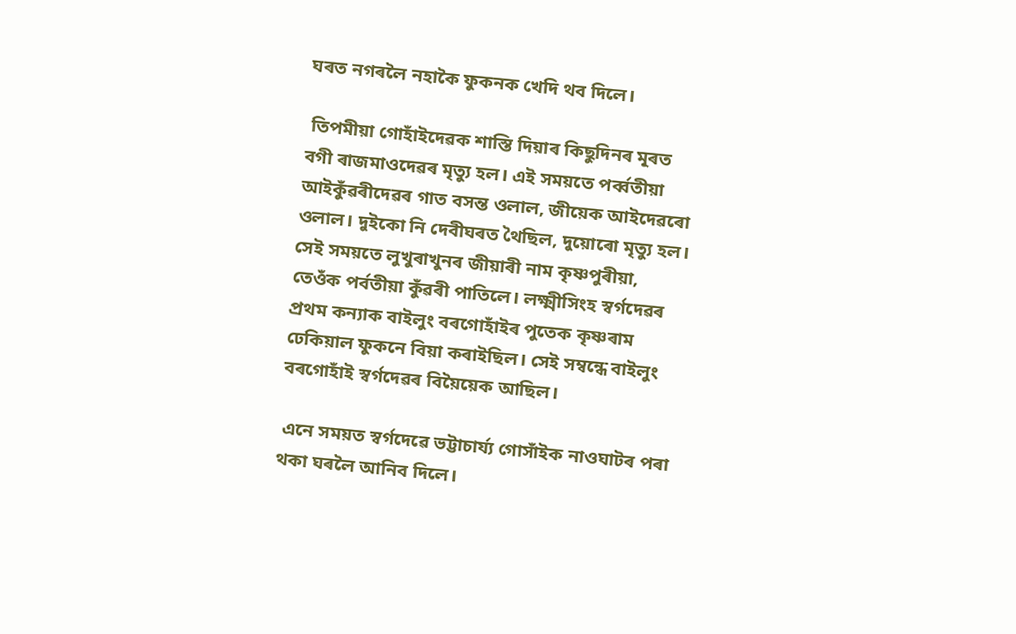ঘৰত নগৰলৈ নহাকৈ ফুকনক খেদি থব দিলে।

 তিপমীয়া গোহাঁইদেৱক শাস্তি দিয়াৰ কিছুদিনৰ মূৰত বগী ৰাজমাওদেৱৰ মৃত্যু হল। এই সময়তে পৰ্ব্বতীয়া আইকুঁৱৰীদেৱৰ গাত বসন্ত ওলাল, জীয়েক আইদেৱৰো ওলাল। দুইকো নি দেবীঘৰত থৈছিল, দুয়োৰো মৃত্যু হল। সেই সময়তে লুখুৰাখুনৰ জীয়াৰী নাম কৃষ্ণপুৰীয়া, তেওঁক পৰ্বতীয়া কুঁৱৰী পাতিলে। লক্ষ্মীসিংহ স্বৰ্গদেৱৰ প্ৰথম কন্যাক বাইলুং বৰগোহাঁইৰ পুতেক কৃষ্ণৰাম ঢেকিয়াল ফুকনে বিয়া কৰাইছিল। সেই সম্বন্ধে বাইলুং বৰগোহাঁই স্বৰ্গদেৱৰ বিয়ৈয়েক আছিল।

 এনে সময়ত স্বৰ্গদেৱে ভট্টাচাৰ্য্য গোসাঁইক নাওঘাটৰ পৰা থকা ঘৰলৈ আনিব দিলে।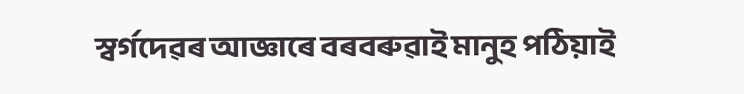স্বৰ্গদেৱৰ আজ্ঞাৰে বৰবৰুৱাই মানুহ পঠিয়াই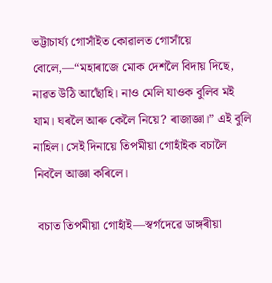ভট্টাচাৰ্য্য গোসাঁইত কোৱালত গোসাঁয়ে বোলে,—“মহাৰাজে মোক দেশলৈ বিদায় দিছে, নাৱত উঠি আছোঁহি। নাও মেলি যাওক বুলিব মই যাম। ঘৰলৈ আৰু কেলৈ নিয়ে? ৰাজাজ্ঞা।” এই বুলি নাহিল। সেই দিনায়ে তিপমীয়া গোহাঁইক বচালৈ নিবলৈ আজ্ঞা কৰিলে।

 বচাত তিপমীয়া গোহাঁই—স্বৰ্গদেৱে ডাঙ্গৰীয়া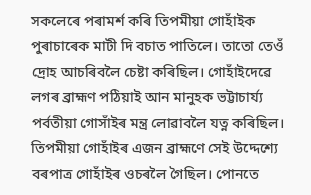সকলেৰে পৰামৰ্শ কৰি তিপমীয়া গোহাঁইক পুৰাচাৰেক মাটী দি বচাত পাতিলে। তাতো তেওঁ দ্ৰোহ আচৰিবলৈ চেষ্টা কৰিছিল। গোহাঁইদেৱে লগৰ ব্ৰাহ্মণ পঠিয়াই আন মানুহক ভট্টাচাৰ্য্য পৰ্বতীয়া গোসাঁইৰ মন্ত্ৰ লোৱাবলৈ যত্ন কৰিছিল। তিপমীয়া গোহাঁইৰ এজন ব্ৰাহ্মণে সেই উদ্দেশ্যে বৰপাত্ৰ গোহাঁইৰ ওচৰলৈ গৈছিল। পোনতে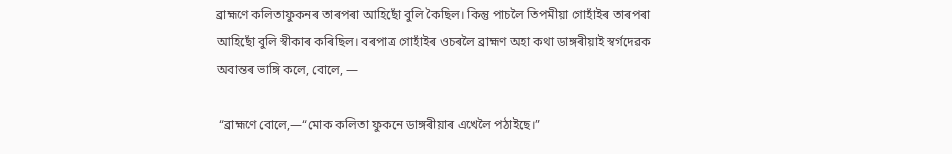ব্ৰাহ্মণে কলিতাফুকনৰ তাৰপৰা আহিছোঁ বুলি কৈছিল। কিন্তু পাচলৈ তিপমীয়া গোহাঁইৰ তাৰপৰা আহিছোঁ বুলি স্বীকাৰ কৰিছিল। বৰপাত্ৰ গোহাঁইৰ ওচৰলৈ ব্ৰাহ্মণ অহা কথা ডাঙ্গৰীয়াই স্বৰ্গদেৱক অবান্তৰ ভাঙ্গি কলে, বোলে, —

 “ব্ৰাহ্মণে বোলে,—“মোক কলিতা ফুকনে ডাঙ্গৰীয়াৰ এখেলৈ পঠাইছে।”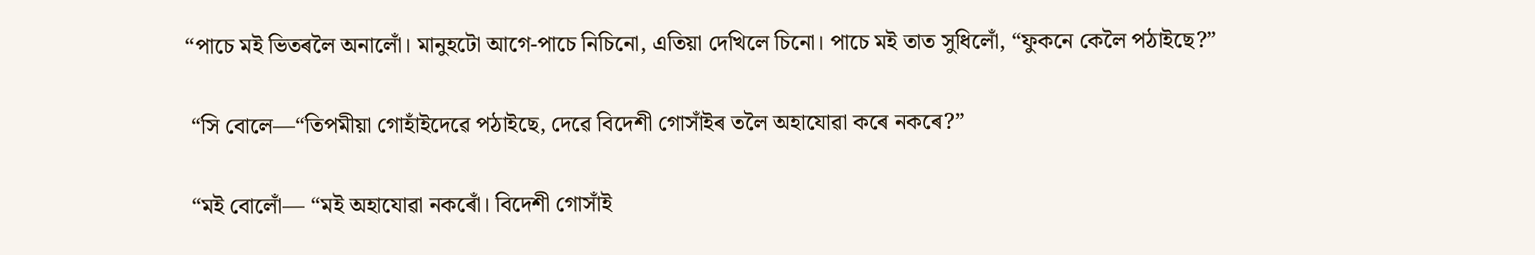“পাচে মই ভিতৰলৈ অনালোঁ। মানুহটো আগে-পাচে নিচিনো, এতিয়া দেখিলে চিনো। পাচে মই তাত সুধিলোঁ, “ফুকনে কেলৈ পঠাইছে?”

 “সি বোলে—“তিপমীয়া গোহাঁইদেৱে পঠাইছে, দেৱে বিদেশী গোসাঁইৰ তলৈ অহাযোৱা কৰে নকৰে?”

 “মই বোলোঁ— “মই অহাযোৱা নকৰোঁ। বিদেশী গোসাঁই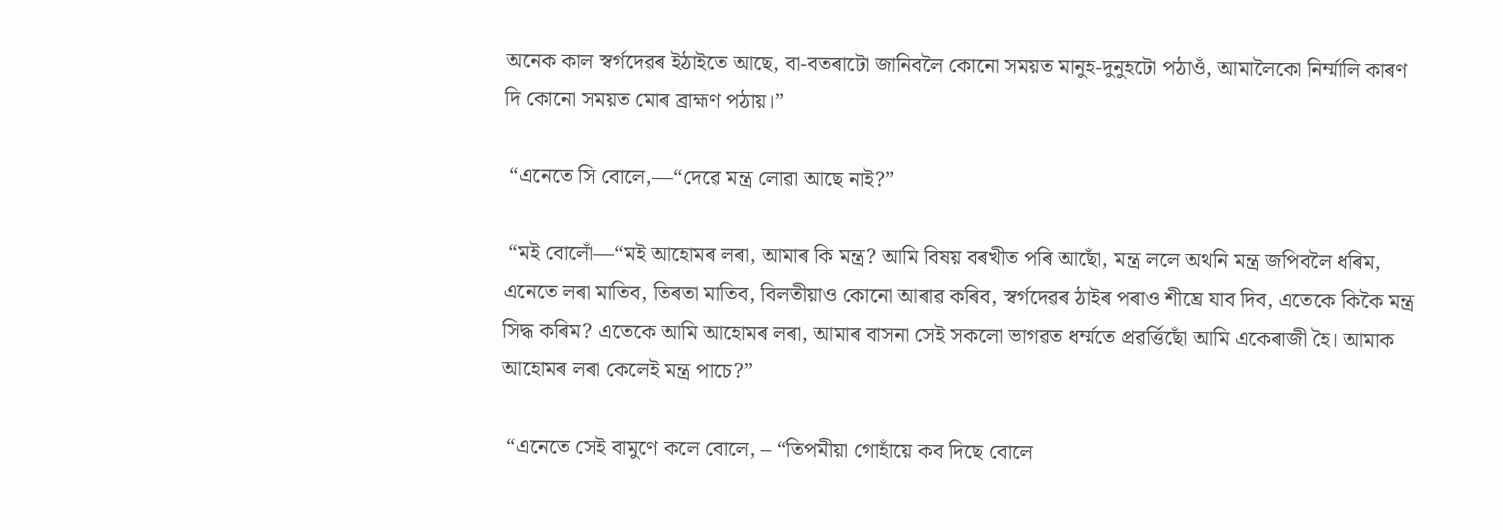অনেক কাল স্বৰ্গদেৱৰ ইঠাইতে আছে, বা-বতৰাটো জানিবলৈ কোনো সময়ত মানুহ-দুনুহটো পঠাওঁ, আমালৈকো নিৰ্ম্মালি কাৰণ দি কোনো সময়ত মোৰ ব্ৰাহ্মণ পঠায়।”

 “এনেতে সি বোলে,—“দেৱে মন্ত্ৰ লোৱা আছে নাই?”

 “মই বোলোঁ—“মই আহোমৰ লৰা, আমাৰ কি মন্ত্ৰ? আমি বিষয় বৰখীত পৰি আছোঁ, মন্ত্ৰ ললে অথনি মন্ত্ৰ জপিবলৈ ধৰিম, এনেতে লৰা মাতিব, তিৰতা মাতিব, বিলতীয়াও কোনো আৰাৱ কৰিব, স্বৰ্গদেৱৰ ঠাইৰ পৰাও শীঘ্ৰে যাব দিব, এতেকে কিকৈ মন্ত্ৰ সিদ্ধ কৰিম? এতেকে আমি আহোমৰ লৰা, আমাৰ বাসনা সেই সকলো ভাগৱত ধৰ্ম্মতে প্ৰৱৰ্ত্তিছোঁ আমি একেৰাজী হৈ। আমাক আহোমৰ লৰা কেলেই মন্ত্ৰ পাচে?”

 “এনেতে সেই বামুণে কলে বোলে, – “তিপমীয়া গোহাঁয়ে কব দিছে বোলে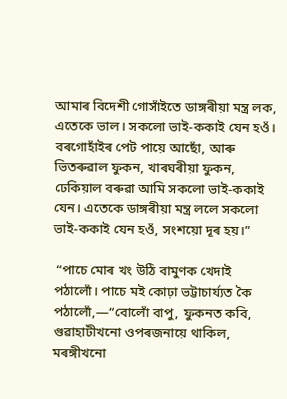আমাৰ বিদেশী গোসাঁইতে ডাঙ্গৰীয়া মন্ত্ৰ লক, এতেকে ভাল। সকলো ভাই-ককাই যেন হওঁ। বৰগোহাঁইৰ পেট পায়ে আছোঁ, আৰু ভিতৰুৱাল ফুকন, খাৰঘৰীয়া ফুকন, ঢেকিয়াল বৰুৱা আমি সকলো ভাই-ককাই যেন। এতেকে ডাঙ্গৰীয়া মন্ত্ৰ ললে সকলো ভাই-ককাই যেন হওঁ, সংশয়ো দূৰ হয়।”

 “পাচে মোৰ খং উঠি বামুণক খেদাই পঠালোঁ। পাচে ম‍ই কোঢ়া ভট্টাচাৰ্য্যত কৈ পঠালোঁ,—“বোলোঁ বাপু, ফুকনত কবি, গুৱাহাটীখনো ওপৰজনায়ে থাকিল, মৰঙ্গীখনো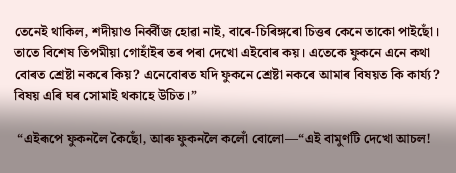তেনেই থাকিল, শদীয়াও নিৰ্ব্বীজ হোৱা নাই, বাৰে-চিৰিঙ্গৰো চিত্তৰ কেনে তাকো পাইছোঁ। তাতে বিশেষ তিপমীয়া গোহাঁইৰ তৰ পৰা দেখো এইবোৰ কয়। এতেকে ফুকনে এনে কথা বোৰত শ্ৰেষ্টা নকৰে কিয়? এনেবোৰত যদি ফুকনে শ্ৰেষ্টা নকৰে আমাৰ বিষয়ত কি কাৰ্য্য? বিষয় এৰি ঘৰ সোমাই থকাহে উচিত।”

 “এইৰূপে ফুকনলৈ কৈছোঁ, আৰু ফুকনলৈ কলোঁ বোলো—“এই বামুণটি দেখো আচল!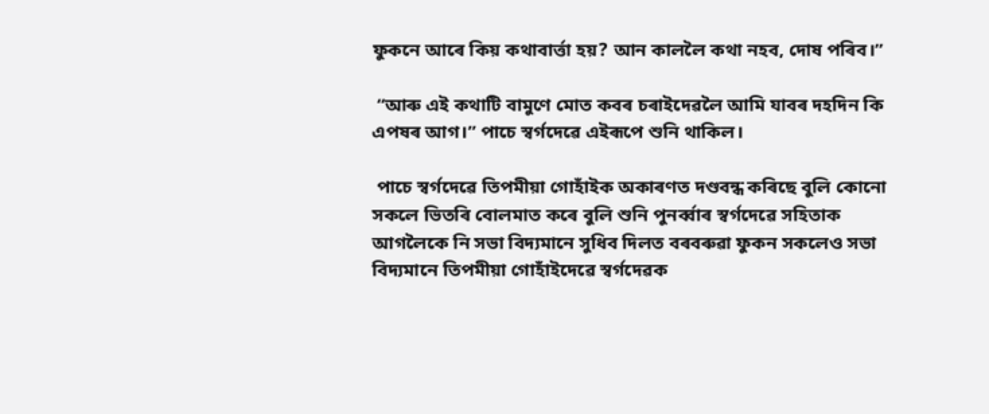ফুকনে আৰে কিয় কথাবাৰ্ত্তা হয়? আন কাললৈ কথা নহব, দোষ পৰিব।”

 “আৰু এই কথাটি বামুণে মোত কবৰ চৰাইদেৱলৈ আমি যাবৰ দহদিন কি এপষৰ আগ।” পাচে স্বৰ্গদেৱে এইৰূপে শুনি থাকিল।

 পাচে স্বৰ্গদেৱে তিপমীয়া গোহাঁইক অকাৰণত দণ্ডবন্ধ কৰিছে বুলি কোনো সকলে ভিতৰি বোলমাত কৰে বুলি শুনি পুনৰ্ব্বাৰ স্বৰ্গদেৱে সহিতাক আগলৈকে নি সভা বিদ্যমানে সুধিব দিলত বৰবৰুৱা ফুকন সকলেও সভা বিদ্যমানে তিপমীয়া গোহাঁইদেৱে স্বৰ্গদেৱক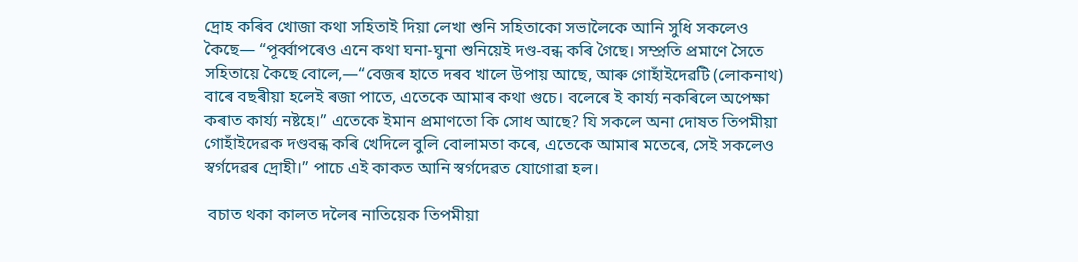দ্ৰোহ কৰিব খোজা কথা সহিতাই দিয়া লেখা শুনি সহিতাকো সভালৈকে আনি সুধি সকলেও কৈছে— “পূৰ্ব্বাপৰেও এনে কথা ঘনা-ঘুনা শুনিয়েই দণ্ড-বন্ধ কৰি গৈছে। সম্প্ৰতি প্ৰমাণে সৈতে সহিতায়ে কৈছে বোলে,—“বেজৰ হাতে দৰব খালে উপায় আছে, আৰু গোহাঁইদেৱটি (লোকনাথ) বাৰে বছৰীয়া হলেই ৰজা পাতে, এতেকে আমাৰ কথা গুচে। বলেৰে ই কাৰ্য্য নকৰিলে অপেক্ষা কৰাত কাৰ্য্য নষ্টহে।” এতেকে ইমান প্ৰমাণতো কি সোধ আছে? যি সকলে অনা দোষত তিপমীয়া গোহাঁইদেৱক দণ্ডবন্ধ কৰি খেদিলে বুলি বোলামতা কৰে, এতেকে আমাৰ মতেৰে, সেই সকলেও স্বৰ্গদেৱৰ দ্ৰোহী।” পাচে এই কাকত আনি স্বৰ্গদেৱত যোগোৱা হল।

 বচাত থকা কালত দলৈৰ নাতিয়েক তিপমীয়া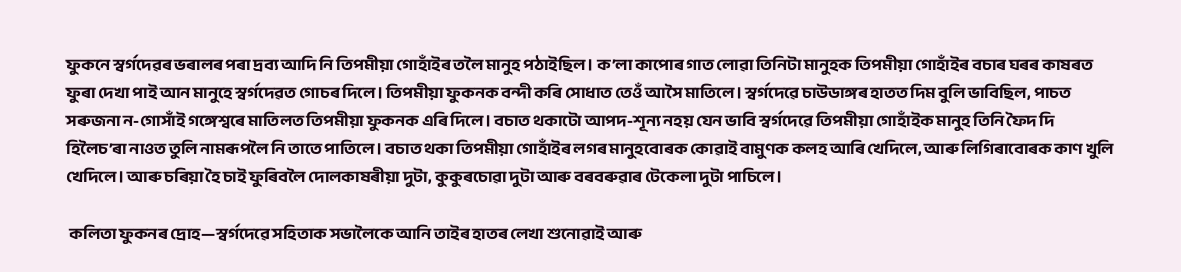ফুকনে স্বৰ্গদেৱৰ ভৰালৰ পৰা দ্ৰব্য আদি নি তিপমীয়া গোহাঁইৰ তলৈ মানুহ পঠাইছিল। ক’লা কাপোৰ গাত লোৱা তিনিটা মানুহক তিপমীয়া গোহাঁইৰ বচাৰ ঘৰৰ কাষৰত ফুৰা দেখা পাই আন মানুহে স্বৰ্গদেৱত গোচৰ দিলে। তিপমীয়া ফুকনক বন্দী কৰি সোধাত তেওঁ আসৈ মাতিলে। স্বৰ্গদেৱে চাউডাঙ্গৰ হাতত দিম বুলি ভাবিছিল, পাচত সৰুজনা ন-গোসাঁই গঙ্গেশ্বৰে মাতিলত তিপমীয়া ফুকনক এৰি দিলে। বচাত থকাটো আপদ-শূন্য নহয় যেন ভাবি স্বৰ্গদেৱে তিপমীয়া গোহাঁইক মানুহ তিনি ফৈদ দি হিলৈচ’ৰা নাওত তুলি নামৰূপলৈ নি তাতে পাতিলে। বচাত থকা তিপমীয়া গোহাঁইৰ লগৰ মানুহবোৰক কোৱাই বামুণক কলহ আৰি খেদিলে, আৰু লিগিৰাবোৰক কাণ খুলি খেদিলে। আৰু চৰিয়া হৈ চাই ফুৰিবলৈ দোলকাষৰীয়া দুটা, কুকুৰচোৱা দুটা আৰু বৰবৰুৱাৰ টেকেলা দুটা পাচিলে।

 কলিতা ফুকনৰ দ্ৰোহ—স্বৰ্গদেৱে সহিতাক সভালৈকে আনি তাইৰ হাতৰ লেখা শুনোৱাই আৰু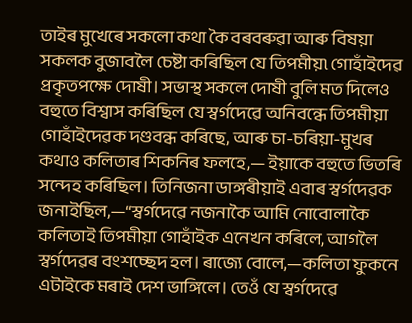তাইৰ মুখেৰে সকলো কথা কৈ বৰবৰুৱা আৰু বিষয়া সকলক বুজাবলৈ চেষ্টা কৰিছিল যে তিপমীয়৷ গোহাঁইদেৱ প্ৰকৃতপক্ষে দোষী। সভাস্থ সকলে দোষী বুলি মত দিলেও বহুতে বিশ্বাস কৰিছিল যে স্বৰ্গদেৱে অনিবন্ধে তিপমীয়া গোহাঁইদেৱক দণ্ডবন্ধ কৰিছে, আৰু চা-চৰিয়া-মুখৰ কথাও কলিতাৰ শিকনিৰ ফলহে,— ইয়াকে বহুতে ভিতৰি সন্দেহ কৰিছিল। তিনিজনা ডাঙ্গৰীয়াই এবাৰ স্বৰ্গদেৱক জনাইছিল,—“স্বৰ্গদেৱে নজনাকৈ আমি নোবোলাকৈ কলিতাই তিপমীয়া গোহাঁইক এনেখন কৰিলে, আগলৈ স্বৰ্গদেৱৰ বংশচ্ছেদ হল। ৰাজ্যে বোলে,—কলিতা ফুকনে এটাইকে মৰাই দেশ ভাঙ্গিলে। তেওঁ যে স্বৰ্গদেৱে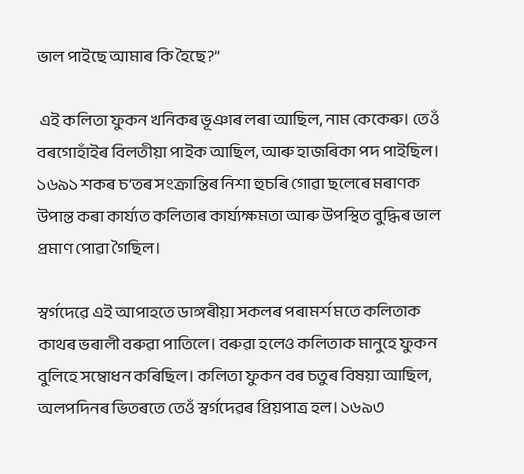ভাল পাইছে আমাৰ কি হৈছে?”

 এই কলিতা ফুকন খনিকৰ ভূঞাৰ লৰা আছিল, নাম কেকেৰু। তেওঁ বৰগোহাঁইৰ বিলতীয়া পাইক আছিল, আৰু হাজৰিকা পদ পাইছিল। ১৬৯১ শকৰ চ’তৰ সংক্ৰান্তিৰ নিশা হুচৰি গোৱা ছলেৰে মৰাণক উপান্ত কৰা কাৰ্য্যত কলিতাৰ কাৰ্য্যক্ষমতা আৰু উপস্থিত বুদ্ধিৰ ভাল প্ৰমাণ পোৱা গৈছিল।

স্বৰ্গদেৱে এই আপাহতে ডাঙ্গৰীয়া সকলৰ পৰামৰ্শ মতে কলিতাক কাথৰ ভৰালী বৰুৱা পাতিলে। বৰুৱা হলেও কলিতাক মানুহে ফুকন বুলিহে সম্বোধন কৰিছিল। কলিতা ফুকন বৰ চতুৰ বিষয়া আছিল, অলপদিনৰ ভিতৰতে তেওঁ স্বৰ্গদেৱৰ প্ৰিয়পাত্ৰ হল। ১৬৯৩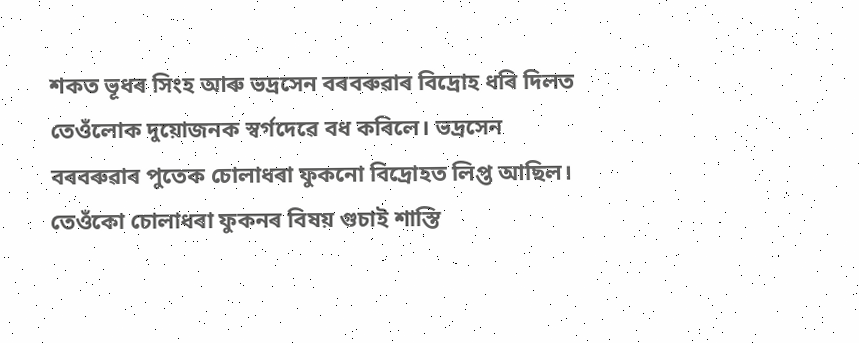শকত ভূধৰ সিংহ আৰু ভদ্ৰসেন বৰবৰুৱাৰ বিদ্ৰোহ ধৰি দিলত তেওঁলোক দুয়োজনক স্বৰ্গদেৱে বধ কৰিলে। ভদ্ৰসেন বৰবৰুৱাৰ পুতেক চোলাধৰা ফুকনো বিদ্ৰোহত লিপ্ত আছিল। তেওঁকো চোলাধৰা ফুকনৰ বিষয় গুচাই শাস্তি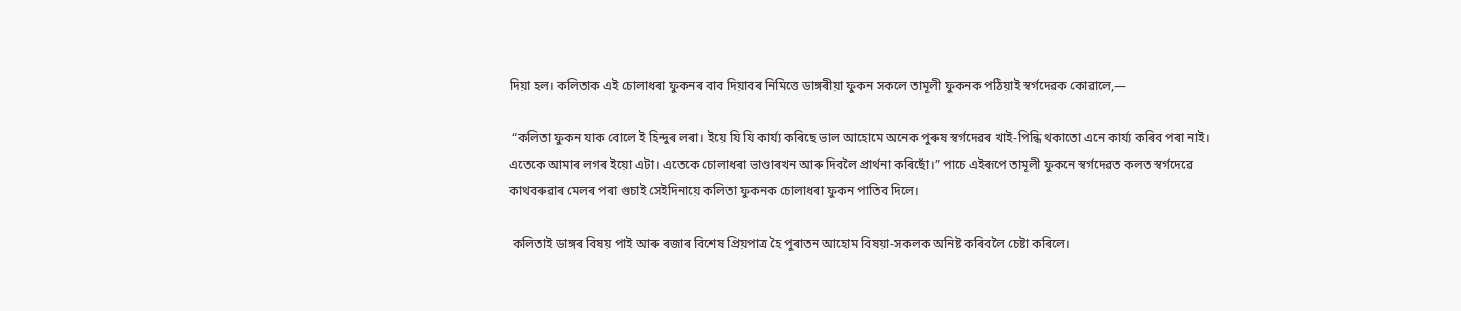দিয়া হল। কলিতাক এই চোলাধৰা ফুকনৰ বাব দিয়াবৰ নিমিত্তে ডাঙ্গৰীয়া ফুকন সকলে তামূলী ফুকনক পঠিয়াই স্বৰ্গদেৱক কোৱালে,—

 “কলিতা ফুকন যাক বোলে ই হিন্দুৰ লৰা। ইয়ে যি যি কাৰ্য্য কৰিছে ভাল আহোমে অনেক পুৰুষ স্বৰ্গদেৱৰ খাই-পিন্ধি থকাতো এনে কাৰ্য্য কৰিব পৰা নাই। এতেকে আমাৰ লগৰ ইয়ো এটা। এতেকে চোলাধৰা ভাণ্ডাৰখন আৰু দিবলৈ প্ৰাৰ্থনা কৰিছোঁ।” পাচে এইৰূপে তামূলী ফুকনে স্বৰ্গদেৱত কলত স্বৰ্গদেৱে কাথবৰুৱাৰ মেলৰ পৰা গুচাই সেইদিনায়ে কলিতা ফুকনক চোলাধৰা ফুকন পাতিব দিলে।

 কলিতাই ডাঙ্গৰ বিষয় পাই আৰু ৰজাৰ বিশেষ প্ৰিয়পাত্ৰ হৈ পুৰাতন আহোম বিষয়া-সকলক অনিষ্ট কৰিবলৈ চেষ্টা কৰিলে।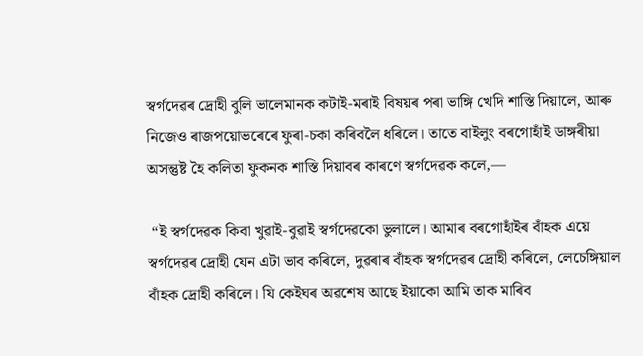স্বৰ্গদেৱৰ দ্ৰোহী বুলি ভালেমানক কটাই-মৰাই বিষয়ৰ পৰা ভাঙ্গি খেদি শাস্তি দিয়ালে, আৰু নিজেও ৰাজপয়োভৰেৰে ফুৰা-চকা কৰিবলৈ ধৰিলে। তাতে বাইলুং বৰগোহাঁই ডাঙ্গৰীয়া অসন্তুষ্ট হৈ কলিতা ফুকনক শাস্তি দিয়াবৰ কাৰণে স্বৰ্গদেৱক কলে,—

 “ই স্বৰ্গদেৱক কিবা খুৱাই-বুৱাই স্বৰ্গদেৱকো ভুলালে। আমাৰ বৰগোহাঁইৰ বাঁহক এয়ে স্বৰ্গদেৱৰ দ্ৰোহী যেন এটা ভাব কৰিলে, দুৱৰাৰ বাঁহক স্বৰ্গদেৱৰ দ্ৰোহী কৰিলে, লেচেঙ্গিয়াল বাঁহক দ্ৰোহী কৰিলে। যি কেইঘৰ অৱশেষ আছে ইয়াকো আমি তাক মাৰিব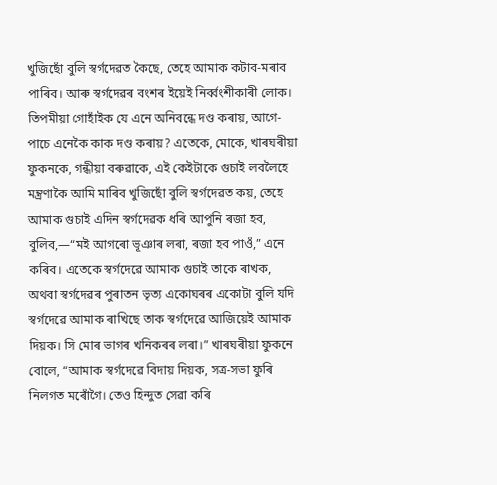খুজিছোঁ বুলি স্বৰ্গদেৱত কৈছে, তেহে আমাক কটাব-মৰাব পাৰিব। আৰু স্বৰ্গদেৱৰ বংশৰ ইয়েই নিৰ্ব্বংশীকাৰী লোক। তিপমীয়া গোহাঁইক যে এনে অনিবন্ধে দণ্ড কৰায়, আগে-পাচে এনেকৈ কাক দণ্ড কৰায়? এতেকে, মোকে, খাৰঘৰীয়া ফুকনকে, গন্ধীয়া বৰুৱাকে, এই কেইটাকে গুচাই লবলৈহে মন্ত্ৰণাকৈ আমি মাৰিব খুজিছোঁ বুলি স্বৰ্গদেৱত কয়, তেহে আমাক গুচাই এদিন স্বৰ্গদেৱক ধৰি আপুনি ৰজা হব, বুলিব,—“মই আগৰো ভূঞাৰ লৰা, ৰজা হব পাওঁ,” এনে কৰিব। এতেকে স্বৰ্গদেৱে আমাক গুচাই তাকে ৰাখক, অথবা স্বৰ্গদেৱৰ পুৰাতন ভৃত্য একোঘৰৰ একোটা বুলি যদি স্বৰ্গদেৱে আমাক ৰাখিছে তাক স্বৰ্গদেৱে আজিয়েই আমাক দিয়ক। সি মোৰ ভাগৰ খনিকৰৰ লৰা।” খাৰঘৰীয়া ফুকনে বোলে, “আমাক স্বৰ্গদেৱে বিদায় দিয়ক, সত্ৰ-সভা ফুৰি নিলগত মৰোঁগৈ। তেও হিন্দুত সেৱা কৰি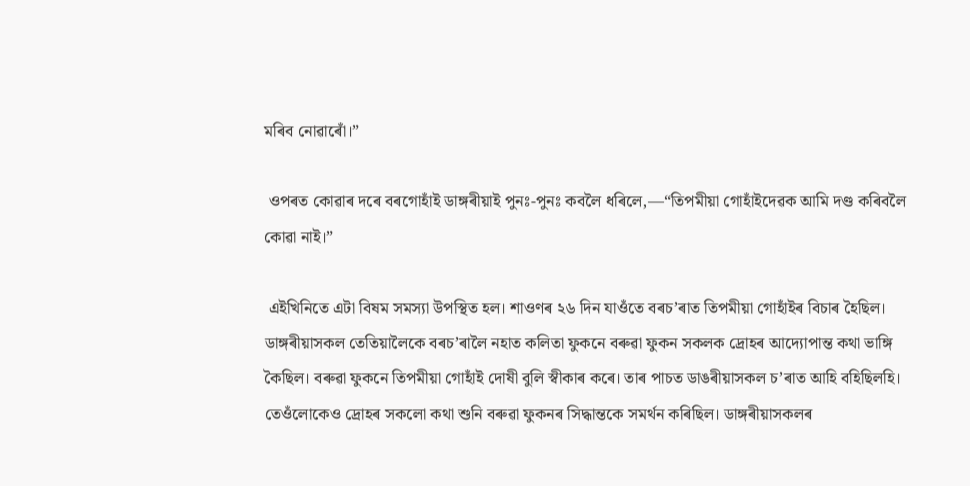মৰিব নোৱাৰোঁ।”

 ওপৰত কোৱাৰ দৰে বৰগোহাঁই ডাঙ্গৰীয়াই পুনঃ-পুনঃ কবলৈ ধৰিলে,—“তিপমীয়া গোহাঁইদেৱক আমি দণ্ড কৰিবলৈ কোৱা নাই।”

 এইখিনিতে এটা বিষম সমস্যা উপস্থিত হল। শাওণৰ ২৬ দিন যাওঁতে বৰচ’ৰাত তিপমীয়া গোহাঁইৰ বিচাৰ হৈছিল। ডাঙ্গৰীয়াসকল তেতিয়ালৈকে বৰচ’ৰালৈ নহাত কলিতা ফুকনে বৰুৱা ফুকন সকলক দ্ৰোহৰ আদ্যোপান্ত কথা ভাঙ্গি কৈছিল। বৰুৱা ফুকনে তিপমীয়া গোহাঁই দোষী বুলি স্বীকাৰ কৰে। তাৰ পাচত ডাঙৰীয়াসকল চ’ৰাত আহি বহিছিলহি। তেওঁলোকেও দ্ৰোহৰ সকলো কথা শুনি বৰুৱা ফুকনৰ সিদ্ধান্তকে সমৰ্থন কৰিছিল। ডাঙ্গৰীয়াসকলৰ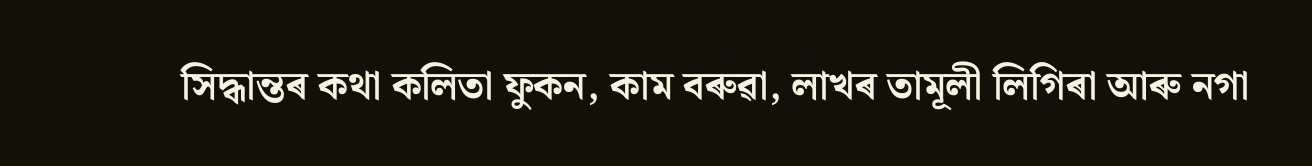সিদ্ধান্তৰ কথা কলিতা ফুকন, কাম বৰুৱা, লাখৰ তামূলী লিগিৰা আৰু নগা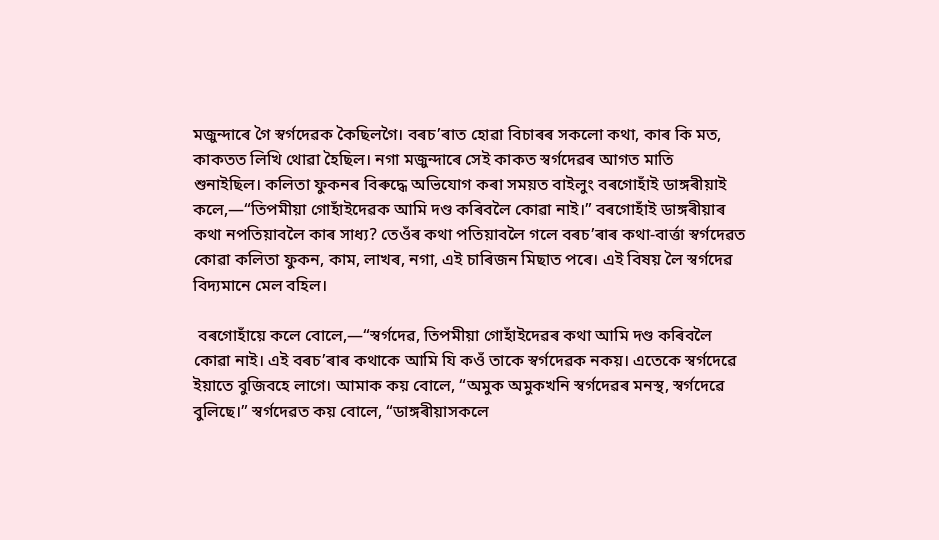মজুন্দাৰে গৈ স্বৰ্গদেৱক কৈছিলগৈ। বৰচ’ৰাত হোৱা বিচাৰৰ সকলো কথা, কাৰ কি মত, কাকতত লিখি থোৱা হৈছিল। নগা মজুন্দাৰে সেই কাকত স্বৰ্গদেৱৰ আগত মাতি শুনাইছিল। কলিতা ফুকনৰ বিৰুদ্ধে অভিযোগ কৰা সময়ত বাইলুং বৰগোহাঁই ডাঙ্গৰীয়াই কলে,—“তিপমীয়া গোহাঁইদেৱক আমি দণ্ড কৰিবলৈ কোৱা নাই।” বৰগোহাঁই ডাঙ্গৰীয়াৰ কথা নপতিয়াবলৈ কাৰ সাধ্য? তেওঁৰ কথা পতিয়াবলৈ গলে বৰচ’ৰাৰ কথা-বাৰ্ত্তা স্বৰ্গদেৱত কোৱা কলিতা ফুকন, কাম, লাখৰ, নগা, এই চাৰিজন মিছাত পৰে। এই বিষয় লৈ স্বৰ্গদেৱ বিদ্যমানে মেল বহিল।

 বৰগোহাঁয়ে কলে বোলে,—“স্বৰ্গদেৱ, তিপমীয়া গোহাঁইদেৱৰ কথা আমি দণ্ড কৰিবলৈ কোৱা নাই। এই বৰচ’ৰাৰ কথাকে আমি যি কওঁ তাকে স্বৰ্গদেৱক নকয়। এতেকে স্বৰ্গদেৱে ইয়াতে বুজিবহে লাগে। আমাক কয় বোলে, “অমুক অমুকখনি স্বৰ্গদেৱৰ মনস্থ, স্বৰ্গদেৱে বুলিছে।” স্বৰ্গদেৱত কয় বোলে, “ডাঙ্গৰীয়াসকলে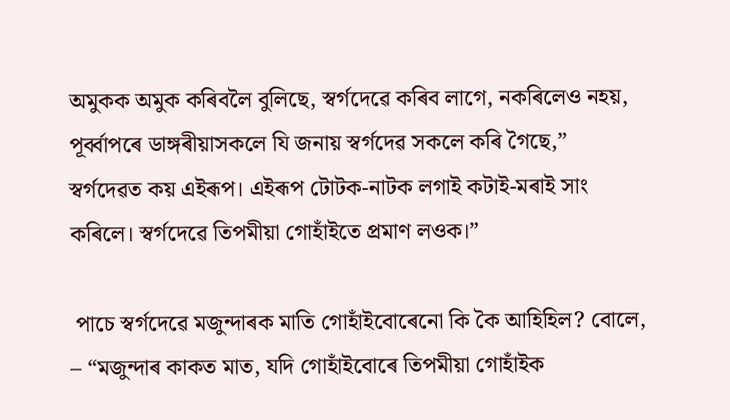অমুকক অমুক কৰিবলৈ বুলিছে, স্বৰ্গদেৱে কৰিব লাগে, নকৰিলেও নহয়, পূৰ্ব্বাপৰে ডাঙ্গৰীয়াসকলে যি জনায় স্বৰ্গদেৱ সকলে কৰি গৈছে,” স্বৰ্গদেৱত কয় এইৰূপ। এইৰূপ টোটক-নাটক লগাই কটাই-মৰাই সাং কৰিলে। স্বৰ্গদেৱে তিপমীয়া গোহাঁইতে প্ৰমাণ লওক।”

 পাচে স্বৰ্গদেৱে মজুন্দাৰক মাতি গোহাঁইবোৰেনো কি কৈ আহিহিল? বোলে, – “মজুন্দাৰ কাকত মাত, যদি গোহাঁইবোৰে তিপমীয়া গোহাঁইক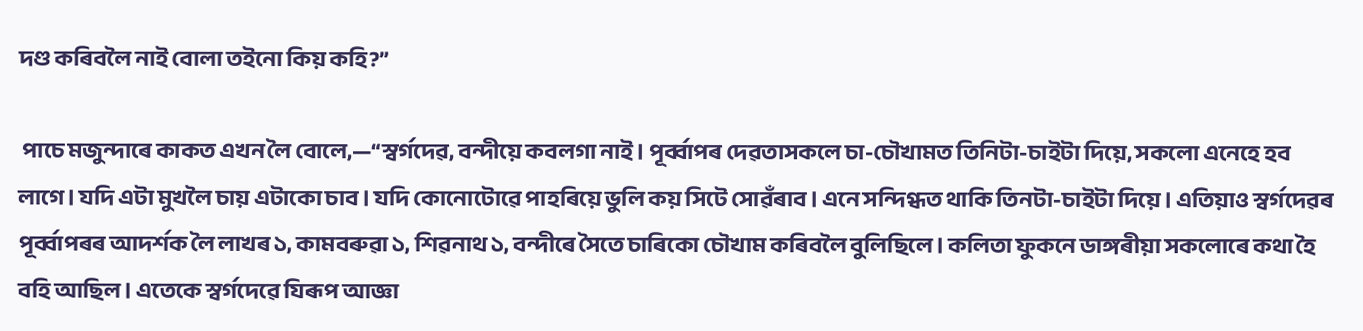দণ্ড কৰিবলৈ নাই বোলা তইনো কিয় কহি?”

 পাচে মজুন্দাৰে কাকত এখন লৈ বোলে,—“স্বৰ্গদেৱ, বন্দীয়ে কবলগা নাই। পূৰ্ব্বাপৰ দেৱতাসকলে চা-চৌখামত তিনিটা-চাইটা দিয়ে, সকলো এনেহে হব লাগে। যদি এটা মুখলৈ চায় এটাকো চাব। যদি কোনোটোৱে পাহৰিয়ে ভুলি কয় সিটে সোৱঁৰাব। এনে সন্দিগ্ধত থাকি তিনটা-চাইটা দিয়ে। এতিয়াও স্বৰ্গদেৱৰ পূৰ্ব্বাপৰৰ আদৰ্শক লৈ লাখৰ ১, কামবৰুৱা ১, শিৱনাথ ১, বন্দীৰে সৈতে চাৰিকো চৌখাম কৰিবলৈ বুলিছিলে। কলিতা ফুকনে ডাঙ্গৰীয়া সকলোৰে কথা হৈ বহি আছিল। এতেকে স্বৰ্গদেৱে যিৰূপ আজ্ঞা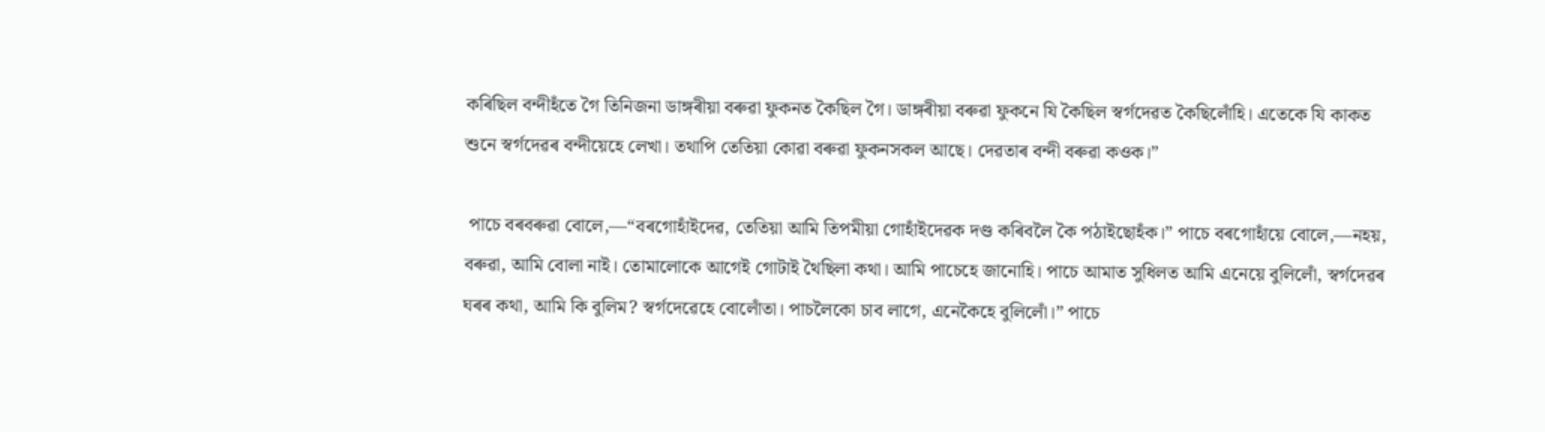কৰিছিল বন্দীহঁতে গৈ তিনিজনা ডাঙ্গৰীয়া বৰুৱা ফুকনত কৈছিল গৈ। ডাঙ্গৰীয়া বৰুৱা ফুকনে যি কৈছিল স্বৰ্গদেৱত কৈছিলোঁহি। এতেকে যি কাকত শুনে স্বৰ্গদেৱৰ বন্দীয়েহে লেখা। তথাপি তেতিয়া কোৱা বৰুৱা ফুকনসকল আছে। দেৱতাৰ বন্দী বৰুৱা কওক।”

 পাচে বৰবৰুৱা বোলে,—“বৰগোহাঁইদেৱ, তেতিয়া আমি তিপমীয়া গোহাঁইদেৱক দণ্ড কৰিবলৈ কৈ পঠাইছোহঁক।” পাচে বৰগোহাঁয়ে বোলে,—নহয়, বৰুৱা, আমি বোলা নাই। তোমালোকে আগেই গোটাই থৈছিলা কথা। আমি পাচেহে জানোহি। পাচে আমাত সুধিলত আমি এনেয়ে বুলিলোঁ, স্বৰ্গদেৱৰ ঘৰৰ কথা, আমি কি বুলিম? স্বৰ্গদেৱেহে বোলোঁতা। পাচলৈকো চাব লাগে, এনেকৈহে বুলিলোঁ।” পাচে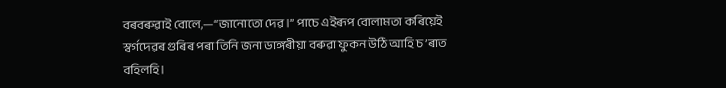বৰবৰুৱাই বোলে,—“জানোতো দেৱ।” পাচে এইৰূপ বোলামতা কৰিয়েই স্বৰ্গদেৱৰ গুৰিৰ পৰা তিনি জনা ডাঙ্গৰীয়া বৰুৱা ফুকন উঠি আহি চ’ৰাত বহিলহি।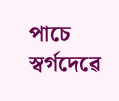পাচে স্বৰ্গদেৱে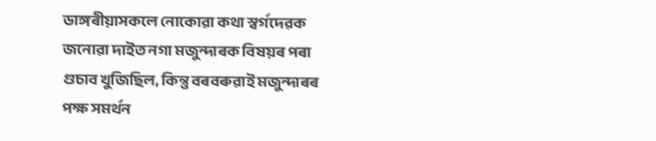ডাঙ্গৰীয়াসকলে নোকোৱা কথা স্বৰ্গদেৱক জনোৱা দাইত নগা মজুন্দাৰক বিষয়ৰ পৰা গুচাব খুজিছিল, কিন্তু বৰবৰুৱাই মজুন্দাৰৰ পক্ষ সমৰ্থন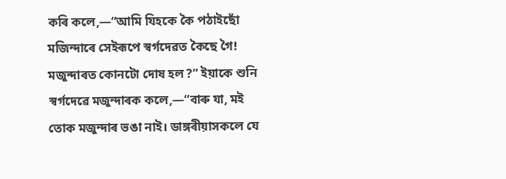কৰি কলে,—“আমি যিহকে কৈ পঠাইছোঁ মজিন্দাৰে সেইৰূপে স্বৰ্গদেৱত কৈছে গৈ! মজুন্দাৰত কোনটো দোষ হল?” ইয়াকে শুনি স্বৰ্গদেৱে মজুন্দাৰক কলে,—“বাৰু যা, মই তোক মজুন্দাৰ ভঙা নাই। ডাঙ্গৰীয়াসকলে যে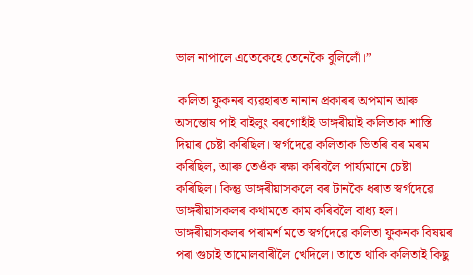ভাল নাপালে এতেকেহে তেনেকৈ বুলিলোঁ।”

 কলিতা ফুকনৰ ব্যৱহাৰত নানান প্ৰকাৰৰ অপমান আৰু অসন্তোষ পাই বাইলুং বৰগোহাঁই ডাঙ্গৰীয়াই কলিতাক শাস্তি দিয়াৰ চেষ্টা কৰিছিল। স্বৰ্গদেৱে কলিতাক ভিতৰি বৰ মৰম কৰিছিল, আৰু তেওঁক ৰক্ষা কৰিবলৈ পাৰ্য্যমানে চেষ্টা কৰিছিল। কিন্তু ডাঙ্গৰীয়াসকলে বৰ টানকৈ ধৰাত স্বৰ্গদেৱে ডাঙ্গৰীয়াসকলৰ কথামতে কাম কৰিবলৈ বাধ্য হল। ডাঙ্গৰীয়াসকলৰ পৰামৰ্শ মতে স্বৰ্গদেৱে কলিতা ফুকনক বিষয়ৰ পৰা গুচাই তামোলবাৰীলৈ খেদিলে। তাতে থাকি কলিতাই কিছু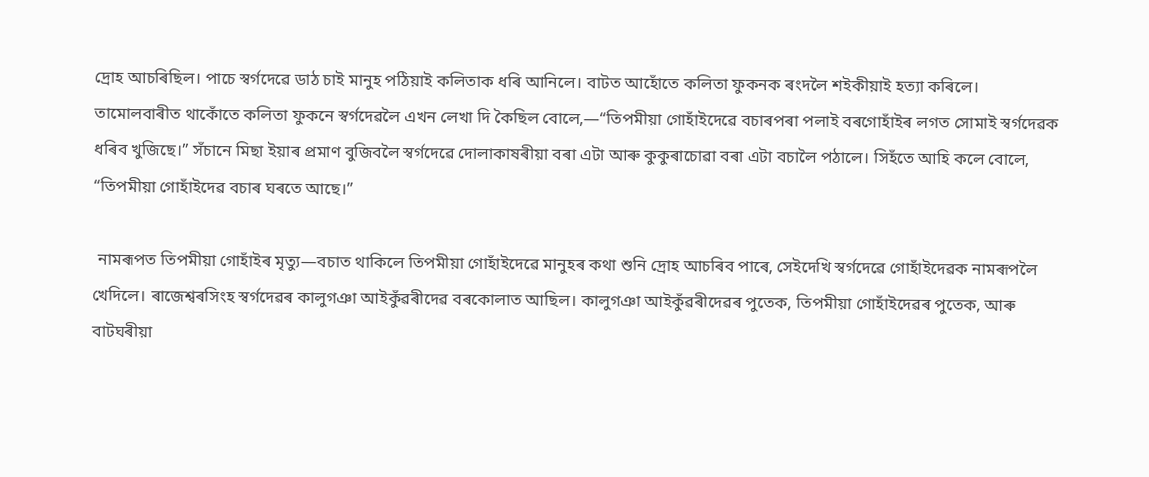দ্ৰোহ আচৰিছিল। পাচে স্বৰ্গদেৱে ডাঠ চাই মানুহ পঠিয়াই কলিতাক ধৰি আনিলে। বাটত আহোঁতে কলিতা ফুকনক ৰংদলৈ শ‍ইকীয়াই হত্যা কৰিলে। তামোলবাৰীত থাকোঁতে কলিতা ফুকনে স্বৰ্গদেৱলৈ এখন লেখা দি কৈছিল বোলে,—“তিপমীয়া গোহাঁইদেৱে বচাৰপৰা পলাই বৰগোহাঁইৰ লগত সোমাই স্বৰ্গদেৱক ধৰিব খুজিছে।” সঁচানে মিছা ইয়াৰ প্ৰমাণ বুজিবলৈ স্বৰ্গদেৱে দোলাকাষৰীয়া বৰা এটা আৰু কুকুৰাচোৱা বৰা এটা বচালৈ পঠালে। সিহঁতে আহি কলে বোলে, “তিপমীয়া গোহাঁইদেৱ বচাৰ ঘৰতে আছে।”

 নামৰূপত তিপমীয়া গোহাঁইৰ মৃত্যু—বচাত থাকিলে তিপমীয়া গোহাঁইদেৱে মানুহৰ কথা শুনি দ্ৰোহ আচৰিব পাৰে, সেইদেখি স্বৰ্গদেৱে গোহাঁইদেৱক নামৰূপলৈ খেদিলে। ৰাজেশ্বৰসিংহ স্বৰ্গদেৱৰ কালুগঞা আইকুঁৱৰীদেৱ বৰকোলাত আছিল। কালুগঞা আইকুঁৱৰীদেৱৰ পুতেক, তিপমীয়া গোহাঁইদেৱৰ পুতেক, আৰু বাটঘৰীয়া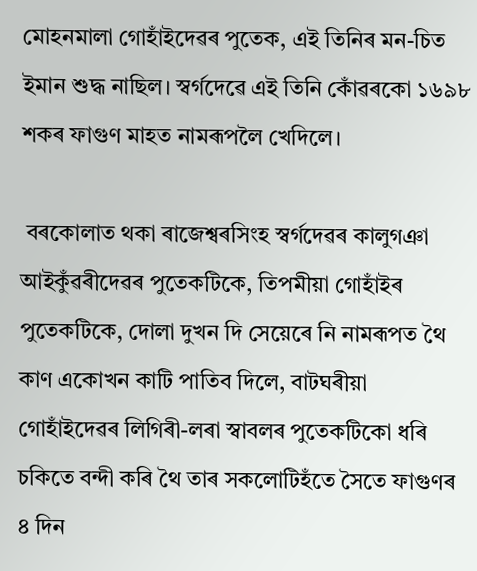মোহনমালা গোহাঁইদেৱৰ পুতেক, এই তিনিৰ মন-চিত ইমান শুদ্ধ নাছিল। স্বৰ্গদেৱে এই তিনি কোঁৱৰকো ১৬৯৮ শকৰ ফাগুণ মাহত নামৰূপলৈ খেদিলে।

 বৰকোলাত থকা ৰাজেশ্বৰসিংহ স্বৰ্গদেৱৰ কালুগঞা আইকুঁৱৰীদেৱৰ পুতেকটিকে, তিপমীয়া গোহাঁইৰ পুতেকটিকে, দোলা দুখন দি সেয়েৰে নি নামৰূপত থৈ কাণ একোখন কাটি পাতিব দিলে, বাটঘৰীয়া গোহাঁইদেৱৰ লিগিৰী-লৰা স্বাবলৰ পুতেকটিকো ধৰি চকিতে বন্দী কৰি থৈ তাৰ সকলোটিহঁতে সৈতে ফাগুণৰ ৪ দিন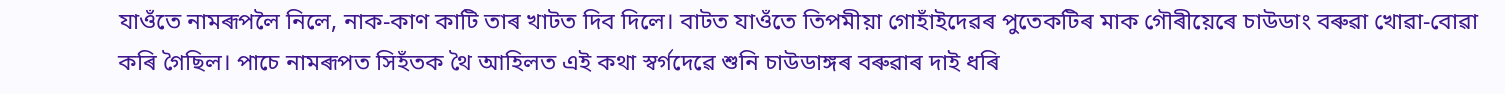যাওঁতে নামৰূপলৈ নিলে, নাক-কাণ কাটি তাৰ খাটত দিব দিলে। বাটত যাওঁতে তিপমীয়া গোহাঁইদেৱৰ পুতেকটিৰ মাক গৌৰীয়েৰে চাউডাং বৰুৱা খোৱা-বোৱা কৰি গৈছিল। পাচে নামৰূপত সিহঁতক থৈ আহিলত এই কথা স্বৰ্গদেৱে শুনি চাউডাঙ্গৰ বৰুৱাৰ দাই ধৰি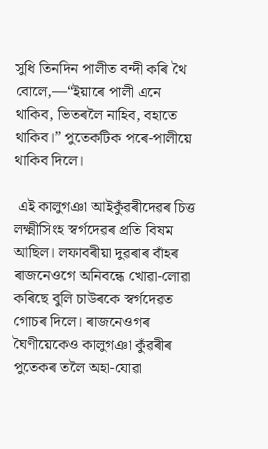সুধি তিনদিন পালীত বন্দী কৰি থৈ বোলে,—“ইয়াৰে পালী এনে থাকিব, ভিতৰলৈ নাহিব, বহাতে থাকিব।” পুতেকটিক পৰে-পালীয়ে থাকিব দিলে।

 এই কালুগঞা আইকুঁৱৰীদেৱৰ চিত্ত লক্ষ্মীসিংহ স্বৰ্গদেৱৰ প্ৰতি বিষম আছিল। লফাবৰীয়া দুৱৰাৰ বাঁহৰ ৰাজনেওগে অনিবন্ধে খোৱা-লোৱা কৰিছে বুলি চাউৰকে স্বৰ্গদেৱত গোচৰ দিলে। ৰাজনেওগৰ ঘৈণীয়েকেও কালুগঞা কুঁৱৰীৰ পুতেকৰ তলৈ অহা-যোৱা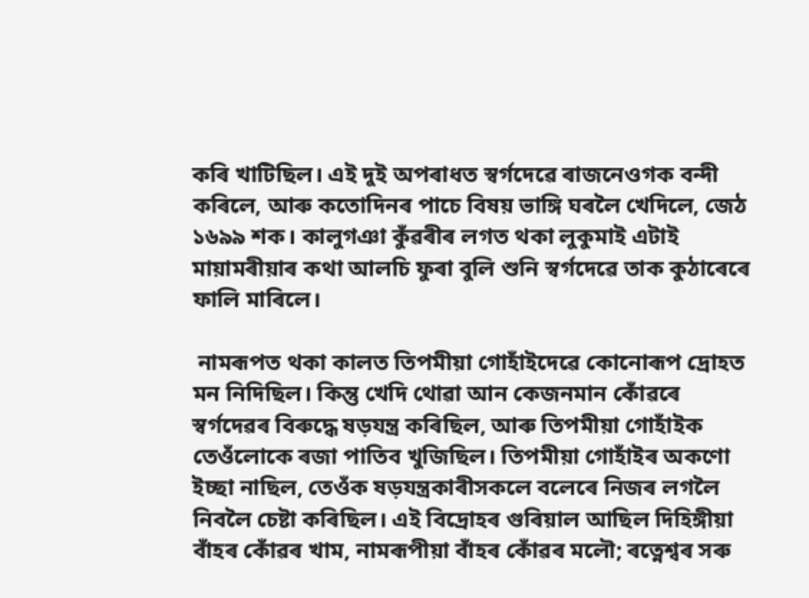কৰি খাটিছিল। এই দুই অপৰাধত স্বৰ্গদেৱে ৰাজনেওগক বন্দী কৰিলে, আৰু কতোদিনৰ পাচে বিষয় ভাঙ্গি ঘৰলৈ খেদিলে, জেঠ ১৬৯৯ শক। কালুগঞা কুঁৱৰীৰ লগত থকা লুকুমাই এটাই মায়ামৰীয়াৰ কথা আলচি ফুৰা বুলি শুনি স্বৰ্গদেৱে তাক কুঠাৰেৰে ফালি মাৰিলে।

 নামৰূপত থকা কালত তিপমীয়া গোহাঁইদেৱে কোনোৰূপ দ্ৰোহত মন নিদিছিল। কিন্তু খেদি থোৱা আন কেজনমান কোঁৱৰে স্বৰ্গদেৱৰ বিৰুদ্ধে ষড়যন্ত্ৰ কৰিছিল, আৰু তিপমীয়া গোহাঁইক তেওঁলোকে ৰজা পাতিব খুজিছিল। তিপমীয়া গোহাঁইৰ অকণো ইচ্ছা নাছিল, তেওঁক ষড়যন্ত্ৰকাৰীসকলে বলেৰে নিজৰ লগলৈ নিবলৈ চেষ্টা কৰিছিল। এই বিদ্ৰোহৰ গুৰিয়াল আছিল দিহিঙ্গীয়া বাঁহৰ কোঁৱৰ খাম, নামৰূপীয়া বাঁহৰ কোঁৱৰ মলৌ; ৰত্নেশ্বৰ সৰু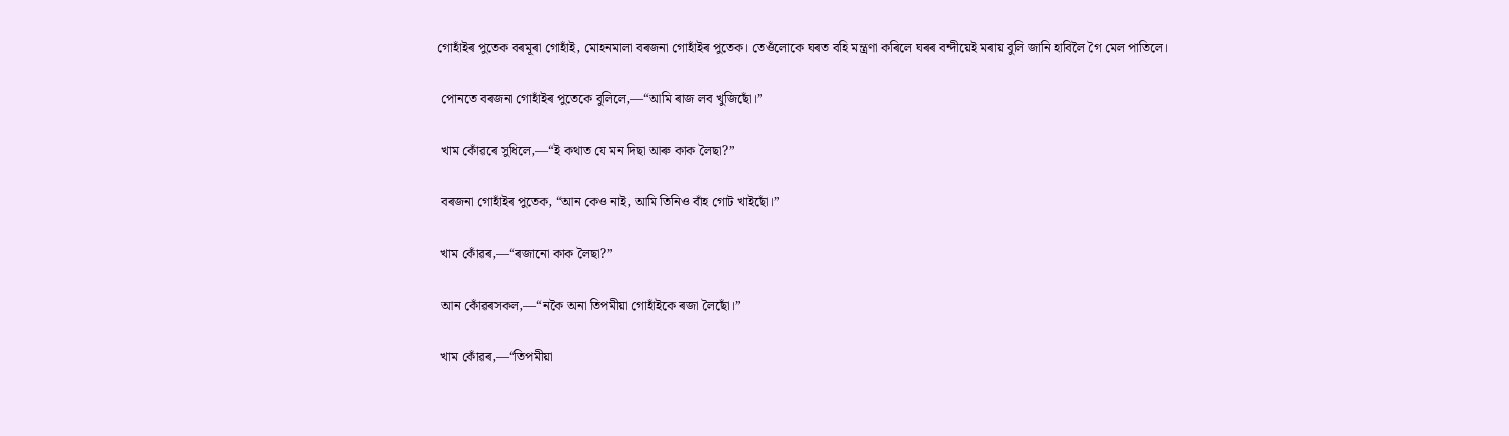গোহাঁইৰ পুতেক বৰমূৰা গোহাঁই, মোহনমালা বৰজনা গোহাঁইৰ পুতেক। তেওঁলোকে ঘৰত বহি মন্ত্ৰণা কৰিলে ঘৰৰ বন্দীয়েই মৰায় বুলি জানি হাবিলৈ গৈ মেল পাতিলে।

 পোনতে বৰজনা গোহাঁইৰ পুতেকে বুলিলে,—“আমি ৰাজ লব খুজিছোঁ।”

 খাম কোঁৱৰে সুধিলে,—“ই কথাত যে মন দিছা আৰু কাক লৈছা?”

 বৰজনা গোহাঁইৰ পুতেক, “আন কেও নাই, আমি তিনিও বাঁহ গোট খাইছোঁ।”

 খাম কোঁৱৰ,—“ৰজানো কাক লৈছা?”

 আন কোঁৱৰসকল,—“নকৈ অনা তিপমীয়া গোহাঁইকে ৰজা লৈছোঁ।”

 খাম কোঁৱৰ,—“তিপমীয়া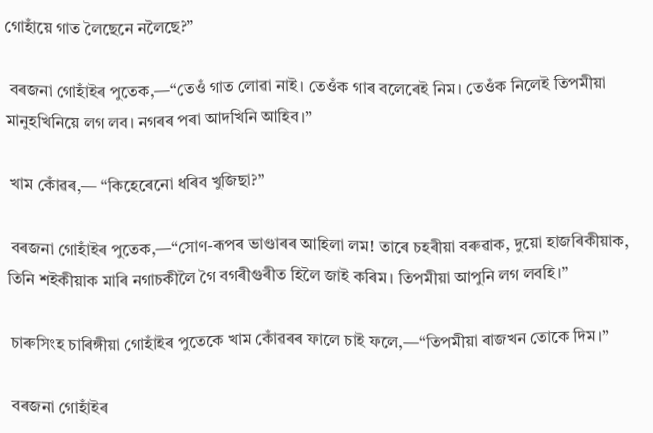গোহাঁয়ে গাত লৈছেনে নলৈছে?”

 বৰজনা গোহাঁইৰ পুতেক,—“তেওঁ গাত লোৱা নাই। তেওঁক গাৰ বলেৰেই নিম। তেওঁক নিলেই তিপমীয়া মানুহখিনিয়ে লগ লব। নগৰৰ পৰা আদখিনি আহিব।”

 খাম কোঁৱৰ,— “কিহেৰেনো ধৰিব খুজিছা?”

 বৰজনা গোহাঁইৰ পুতেক,—“সোণ-ৰূপৰ ভাণ্ডাৰৰ আহিলা লম! তাৰে চহৰীয়া বৰুৱাক, দুয়ো হাজৰিকীয়াক, তিনি শ‍ইকীয়াক মাৰি নগাচকীলৈ গৈ বগৰীগুৰীত হিলৈ জাই কৰিম। তিপমীয়া আপুনি লগ লবহি।”

 চাৰুসিংহ চাৰিঙ্গীয়া গোহাঁইৰ পুতেকে খাম কোঁৱৰৰ ফালে চাই ফলে,—“তিপমীয়া ৰাজখন তোকে দিম।”

 বৰজনা গোহাঁইৰ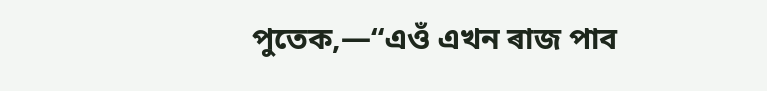পুতেক,—“এওঁ এখন ৰাজ পাব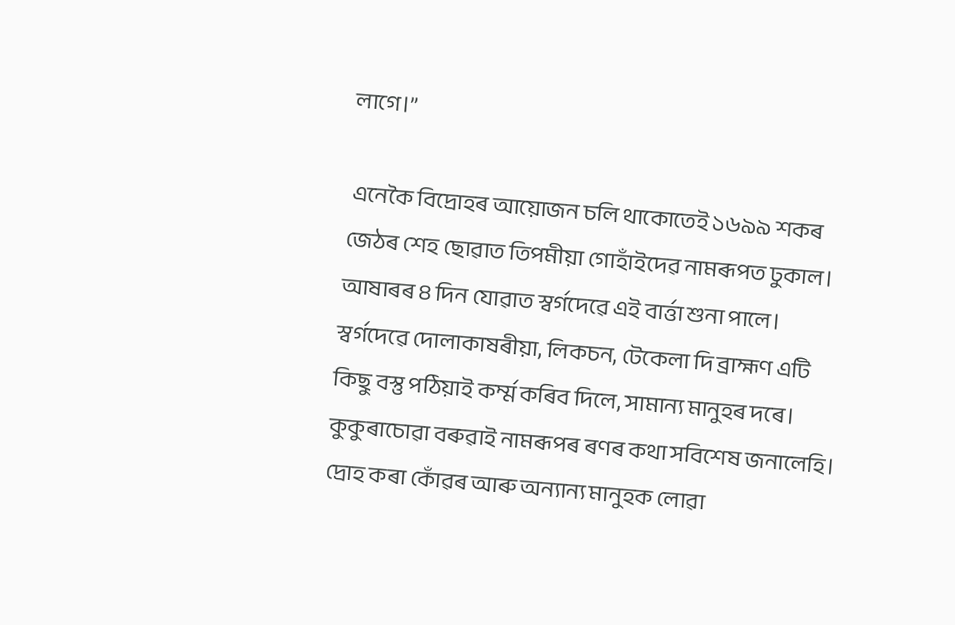লাগে।”

 এনেকৈ বিদ্ৰোহৰ আয়োজন চলি থাকোতেই ১৬৯৯ শকৰ জেঠৰ শেহ ছোৱাত তিপমীয়া গোহাঁইদেৱ নামৰূপত ঢুকাল। আষাৰৰ ৪ দিন যোৱাত স্বৰ্গদেৱে এই বাৰ্ত্তা শুনা পালে। স্বৰ্গদেৱে দোলাকাষৰীয়া, লিকচন, টেকেলা দি ব্ৰাহ্মণ এটি কিছু বস্তু পঠিয়াই কৰ্ম্ম কৰিব দিলে, সামান্য মানুহৰ দৰে। কুকুৰাচোৱা বৰুৱাই নামৰূপৰ ৰণৰ কথা সবিশেষ জনালেহি। দ্ৰোহ কৰা কোঁৱৰ আৰু অন্যান্য মানুহক লোৱা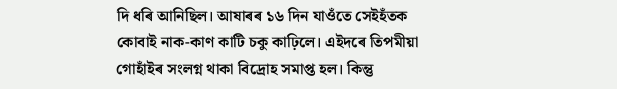দি ধৰি আনিছিল। আষাৰৰ ১৬ দিন যাওঁতে সেইহঁতক কোবাই নাক-কাণ কাটি চকু কাঢ়িলে। এইদৰে তিপমীয়া গোহাঁইৰ সংলগ্ন থাকা বিদ্ৰোহ সমাপ্ত হল। কিন্তু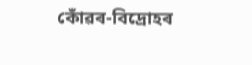কোঁৱৰ-বিদ্ৰোহৰ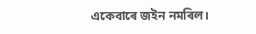একেবাৰে জইন নমৰিল।